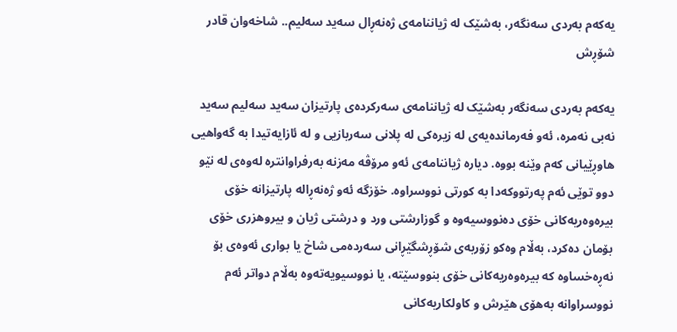یەکەم بەردی سەنگەر، بەشێک لە ژیاننامەی ژەنەڕال سەید سەلیم.. شاخەوان قادر شۆڕش

یەکەم بەردی سەنگەر بەشێک لە ژیاننامەی سەرکردەی پارتیزان سەید سەلیم سەید نەبی نەمرە، ئەو فەرماندەیەی لە زیرەکی لە پلانی سەربازیی و لە ئازایەتیدا بە گەواهیی هاوڕێیانی کەم وێنە بووە. دیارە ژیاننامەی ئەو مرۆڤە مەزنە بەرفراوانترە لەوەی لە نێو دوو توێی ئەم پەرتووکەدا بە کورتی نووسراوە. خۆزگە ئەو ژەنەڕالە پارتیزانە خۆی بیرەوەریەکانی خۆی دەنووسیەوە و گوزارشتی ورد و درشتی ژیان و بیروهزری خۆی بۆمان دەکرد، بەڵام وەکو زۆربەی شۆڕشگێڕانی سەردەمی شاخ یا بواری ئەوەی بۆ نەڕەخساوە کە بیرەوەریەکانی خۆی بنووسێتە، یا نووسیویەتەوە بەڵام دواتر ئەم نووسراوانە بەهۆی هێرش و کاولکاریەکانی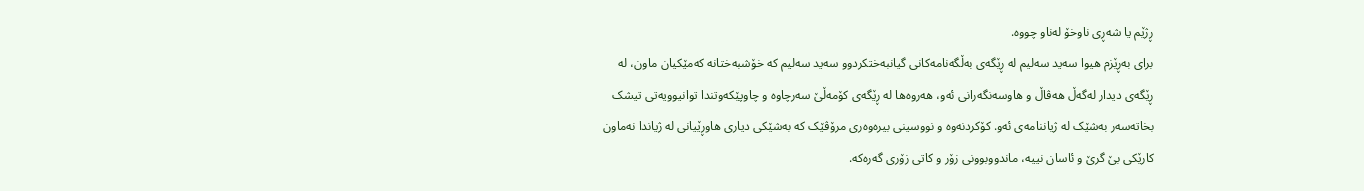ڕژێم یا شەڕی ناوخۆ لەناو چووە.
برای بەڕێزم هیوا سەید سەلیم لە ڕێگەی بەڵگەنامەکانی گیانبەختکردوو سەید سەلیم کە خۆشبەختانە کەمێکیان ماون، لە ڕێگەی دیدار لەگەڵ هەڤاڵ و هاوسەنگەرانی ئەو، هەروەها لە ڕێگەی کۆمەڵێ سەرچاوە و چاوپێکەوتندا توانیوویەتی تیشک بخاتەسەر بەشێک لە ژیاننامەی ئەو. کۆکردنەوە و نووسینی بیرەوەری مرۆڤێک کە بەشێکی دیاری هاوڕێیانی لە ژیاندا نەماون کارێکی بێ گرێ و ئاسان نییە، ماندووبوونی زۆر و کاتی زۆری گەرەکە.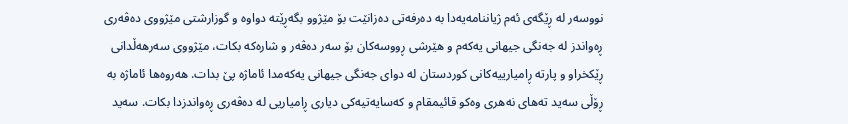نووسەر لە ڕێگەی ئەم ژیاننامەیەدا بە دەرفەتی دەزانێت بۆ مێژوو بگەڕێتە دواوە و گوزارشتی مێژووی دەڤەری ڕەواندز لە جەنگی جیهانی یەکەم و هێرشی ڕووسەکان بۆ سەر دەڤەر و شارەکە بکات، مێژووی سەرهەڵدانی ڕێکخراو و پارتە ڕامیارییەکانی کوردستان لە دوای جەنگی جیهانی یەکەمدا ئاماژە پێ بدات. هەروەها ئاماژە بە ڕۆڵی سەید تەهای نەهری وەکو قائیمقام و کەسایەتیەکی دیاری ڕامیاریی لە دەڤەری ڕەواندزدا بکات. سەید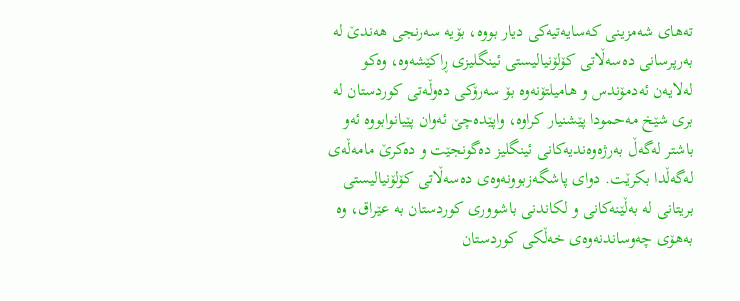تەهای شەمزینی کەسایەتیەکی دیار بووە، بۆیە سەرنجی هەندێ لە بەرپرسانی دەسەڵاتی کۆلۆنیالیستی ئینگلیزی ڕاکێشەوە، وەکو لەلایەن ئەدمۆندس و هامیلتۆنەوە بۆ سەرۆکی دەوڵەتی کوردستان لە بری شێخ مەحمودا پێشنیار کراوە، واپێدەچێ ئەوان پێیانوابووە ئەو باشتر لەگەڵ بەرژەوەندیەکانی ئینگلیز دەگونجێت و دەکرێ مامەڵەی لەگەڵدا بکرێت. دوای پاشگەزبوونەوەی دەسەڵاتی کۆلۆنیالیستی بریتانی لە بەڵێنەکانی و لکاندنی باشووری کوردستان بە عێراق، وە بەهۆی چەوساندنەوەی خەڵکی کوردستان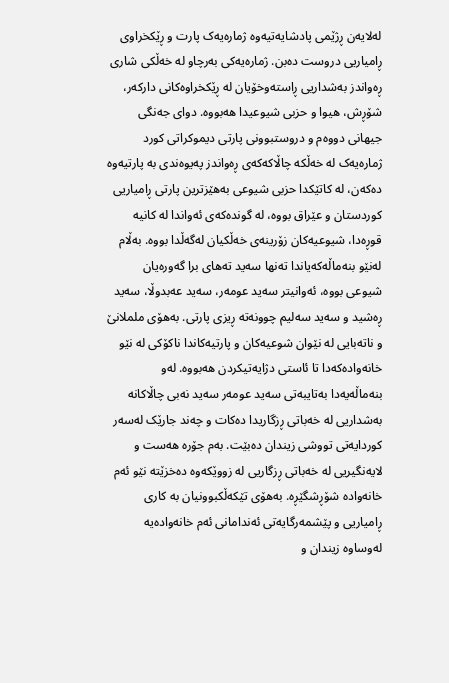لەلایەن ڕژێمی پادشایەتیەوە ژمارەیەک پارت و ڕێکخراوی ڕامیاریی دروست دەبن. ژمارەیەکی بەرچاو لە خەڵکی شاری ڕەواندز بەشداریی ڕاستەوخۆیان لە ڕێکخراوەکانی دارکەر، شۆڕش، هیوا و حزبی شیوعیدا هەبووە. دوای جەنگی جیهانی دووەم و دروستبوونی پارتی دیموکراتی کورد ژمارەیەک لە خەڵکە چاڵاکەکەی ڕەواندز پەیوەندی بە پارتیەوە دەکەن، لە کاتێکدا حزبی شیوعی بەهێزترین پارتی ڕامیاریی کوردستان و عێراق بووە، لە گوندەکەی ئەواندا لە کانیە قوڕەدا، شیوعیەکان زۆرینەی خەڵکیان لەگەڵدا بووە. بەڵام لەنێو بنەماڵەکەیاندا تەنها سەید تەهای برا گەورەیان شیوعی بووە، ئەوانیتر سەید عومەر، سەید عەبدوڵا، سەید ڕەشید و سەید سەلیم چوونەتە ڕیزی پارتی. بەهۆی ململانێ و ناتەبایی لە نێوان شوعیەکان و پارتیەکاندا ناکۆکی لە نێو خانەوادەکەدا تا ئاستی دژایەتیکردن هەبووە. لەو بنەماڵەیەدا بەتایبەتی سەید عومەر سەید نەبی چاڵاکانە بەشداریی لە خەباتی ڕزگاریدا دەکات و چەند جارێک لەسەر کوردایەتی تووشی زیندان دەبێت. بەم جۆرە هەست و لایەنگیریی لە خەباتی ڕزگاریی لە زووێکەوە دەخزێتە نێو ئەم خانەوادە شۆڕشگێڕە. بەهۆی تێکەڵکبوونیان بە کاری ڕامیاریی و پێشمەرگایەتی ئەندامانی ئەم خانەوادەیە لەوساوە زیندان و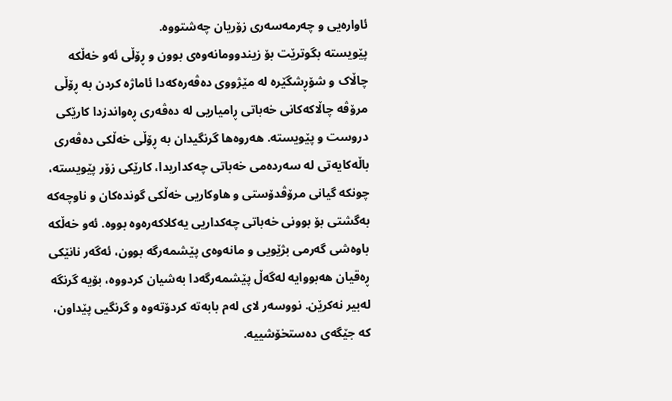ئاوارەیی و چەرمەسەری زۆریان چەشتووە.
پێویستە بگوترێت بۆ زیندوومانەوەی بوون و ڕۆڵی ئەو خەڵکە چاڵاک و شۆڕشگێرە لە مێژووی دەڤەرەکەدا ئاماژە کردن بە ڕۆڵی مرۆڤە چاڵاکەکانی خەباتی ڕامیاریی لە دەڤەری ڕەواندزدا کارێکی دروست و پێویستە. هەروەها گرنگیدان بە ڕۆڵی خەڵکی دەڤەری باڵەکایەتی لە سەردەمی خەباتی چەکداریدا، کارێکی زۆر پێویستە، چونکە گیانی مرۆڤدۆستی و هاوکاریی خەڵکی گوندەکان و ناوچەکە بەگشتی بۆ بوونی خەباتی چەکداریی یەکلاکەرەوە بووە. ئەو خەڵکە باوەشی گەرمی بژێویی و مانەوەی پێشمەرگە بوون، ئەگەر نانێکی ڕەقیان هەبووایە لەگەڵ پێشمەرگەدا بەشیان کردووە، بۆیە گرنگە لەبیر نەکرێن. نووسەر لای لەم بابەتە کردۆتەوە و گرنگیی پێداون، کە جێگەی دەستخۆشییە.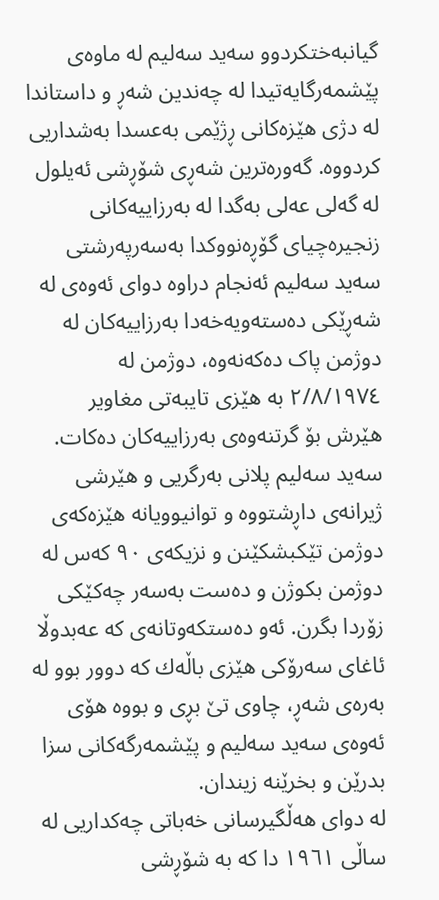گیانبەختکردوو سەید سەلیم لە ماوەی پێشمەرگایەتیدا لە چەندین شەڕ و داستاندا لە دژی هێزەکانی ڕژێمی بەعسدا بەشداریی کردووە. گەورەترین شەڕی شۆڕشی ئەیلول لە گەلی عەلی بەگدا لە بەرزاییەکانی زنجیرەچیای گۆڕەنووکدا بەسەرپەرشتی سەید سەلیم ئەنجام دراوە دوای ئەوەی لە شەڕێکی دەستەویەخەدا بەرزاییەکان لە دوژمن پاک دەکەنەوە، دوژمن لە ٢/٨/١٩٧٤ بە هێزی تایبەتی مغاویر هێرش بۆ گرتنەوەی بەرزاییەکان دەکات. سەید سەلیم پلانی بەرگریی و هێرشی ژیرانەی داڕشتووە و توانیوویانە هێزەکەی دوژمن تێکبشکێنن و نزیکەی ٩٠ کەس لە دوژمن بکوژن و دەست بەسەر چەکێکی زۆردا بگرن. ئەو دەستکەوتانەی کە عەبدوڵا ئا‌غای سەرۆکی هێزی باڵەك کە دوور بوو لە بەرەی شەڕ، چاوی تێ بڕی و بووە هۆی ئەوەی سەید سەلیم و پێشمەرگەکانی سزا بدرێن و بخرێنە زیندان.
لە دوای هەڵگیرسانی خەباتی چەکداریی لە ساڵی ١٩٦١ دا کە بە شۆڕشی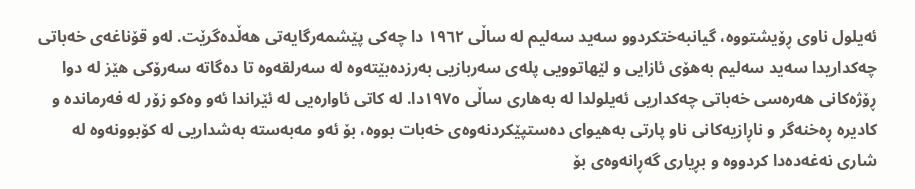ئەیلول ناوی ڕۆیشتووە، گیانبەختکردوو سەید سەلیم لە ساڵی ١٩٦٢ دا چەکی پێشمەرگایەتی هەڵدەگرێت. لەو قۆناغەی خەباتی چەکداریدا سەید سەلیم بەهۆی ئازایی و لێهاتوویی پلەی سەربازیی بەرزدەبێتەوە لە سەرلقەوە تا دەگاتە سەرۆکی هێز لە دوا ڕۆژەکانی هەرەسی خەباتی چەکداریی ئەیلولدا لە بەهاری ساڵی ١٩٧٥دا. لە کاتی ئاوارەیی لە ئێراندا ئەو وەکو زۆر لە فەرماندە و کادیرە ڕەخنەگر و ناڕازیەکانی ناو پارتی بەهیوای دەستپێکردنەوەی خەبات بووە، بۆ ئەو مەبەستە بەشداریی لە کۆبوونەوە لە شاری نەغەدەدا کردووە و بڕیاری گەڕانەوەی بۆ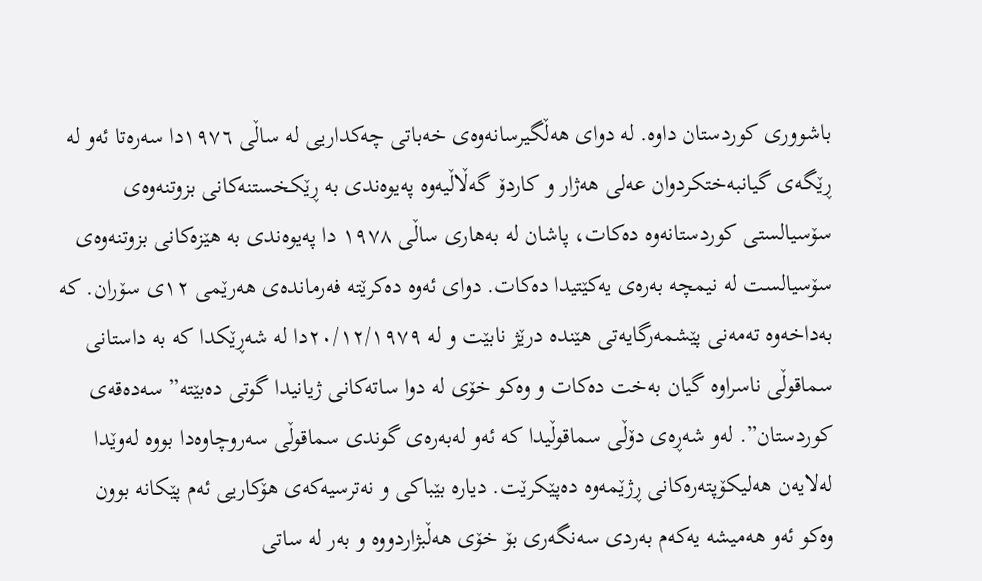باشووری کوردستان داوە. لە دوای هەڵگیرسانەوەی خەباتی چەکداریی لە ساڵی ١٩٧٦دا سەرەتا ئەو لە ڕێگەی گیانبەختکردوان عەلی هەژار و کاردۆ گەڵاڵیەوە پەیوەندی بە ڕێکخستنەکانی بزوتنەوەی سۆسیالستی کوردستانەوە دەکات، پاشان لە بەهاری ساڵی ١٩٧٨ دا پەیوەندی بە هێزەکانی بزوتنەوەی سۆسیالست لە نیمچە بەرەی یەکێتیدا دەکات. دوای ئەوە دەکرێتە فەرماندەی هەرێمی ١٢ی سۆران. کە بەداخەوە تەمەنی پێشمەرگایەتی هێندە درێژ نابێت و لە ٢٠/١٢/١٩٧٩دا لە شەڕێکدا کە بە داستانی سماقوڵی ناسراوە گیان بەخت دەکات و وەکو خۆی لە دوا ساتەکانی ژیانیدا گوتی دەبێتە” سەدەقەی کوردستان”. لەو شەڕەی دۆڵی سماقوڵیدا کە ئەو لەبەرەی گوندی سماقوڵی سەروچاوەدا بووە لەوێدا لەلایەن هەلیکۆپتەرەکانی ڕژێمەوە دەپێکرێت. دیارە بێباکی و نەترسیەکەی هۆکاریی ئەم پێکانە بوون وەکو ئەو هەمیشە یەکەم بەردی سەنگەری بۆ خۆی هەڵبژاردووە و بەر لە ساتی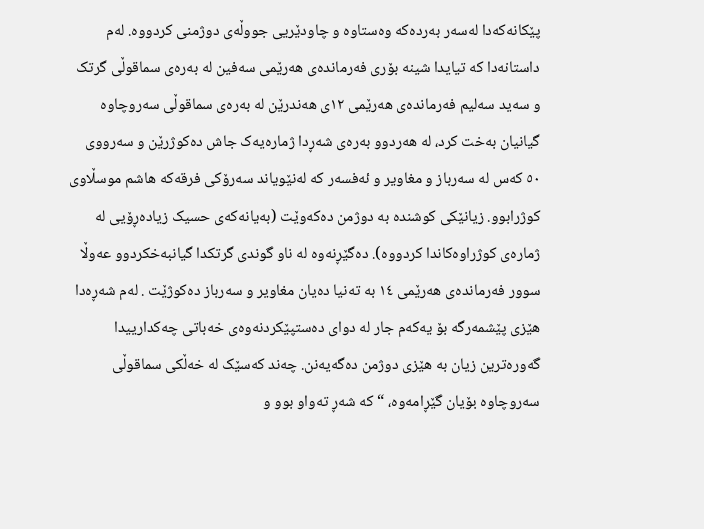پێکانەکەدا لەسەر بەردەکە وەستاوە و چاودێریی جووڵەی دوژمنی کردووە. لەم داستانەدا کە تیایدا شینە بۆری فەرماندەی هەرێمی سەفین لە بەرەی سماقوڵی گرتک و سەید سەلیم فەرماندەی هەرێمی ١٢ی هەندرێن لە بەرەی سماقوڵی سەروچاوە گیانیان بەخت کرد، لە هەردوو بەرەی شەڕدا ژمارەیەک جاش دەکوژرێن و سەرووی ٥٠ کەس لە سەرباز و مغاویر و ئەفسەر کە لەنێویاند سەرۆکی فرقەکە هاشم موسڵاوی کوژرابوو. زیانێکی کوشندە بە دوژمن دەکەوێت (بەیانەکەی حسیک زیادەڕۆیی لە ژمارەی کوژراوەکاندا کردووە). دەگێڕنەوە لە ناو گوندی گرتکدا گیانبەخکردوو عەوڵا سوور فەرماندەی هەرێمی ١٤ بە تەنیا دەیان مغاویر و سەرباز دەکوژێت . لەم شەڕەدا هێزی پێشمەرگە بۆ یەکەم جار لە دوای دەستپێکردنەوەی خەباتی چەکدارییدا گەورەترین زیان بە هێزی دوژمن دەگەیەنن. چەند کەسێک لە خەڵکی سماقوڵی سەروچاوە بۆیان گێڕامەوە، “کە شەڕ تەواو بوو و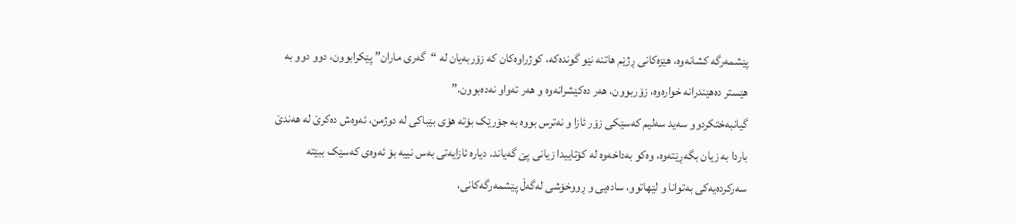پێشمەرگە کشانەوە، هێزەکانی ڕژێم هاتنە نێو گوندەکە، کوژراوەکان کە زۆربەیان لە “گەری ماران” پێکرابوون، دوو دوو بە هێستر دەهێندرانە خوارەوە، زۆربوون، هەر دەکێشرانەوە و هەر تەواو نەدەبوون.”
گیانبەختکردوو سەید سەلیم کەسێکی زۆر ئازا و نەترس بووە بە جۆرێک بۆتە هۆی بێباکی لە دوژمن، ئەوەش دەکرێ لە هەندێ باردا بە زیان بگەڕێتەوە، وەکو بەداخەوە لە کۆتاییدا زیانی پێ گەیاند. دیارە ئازایەتی بەس نییە بۆ ئەوەی کەسێک ببێتە سەرکردەیەکی بەتوانا و لێهاتوو، سادەیی و ڕووخۆشی لەگەڵ پێشمەرگەکانی،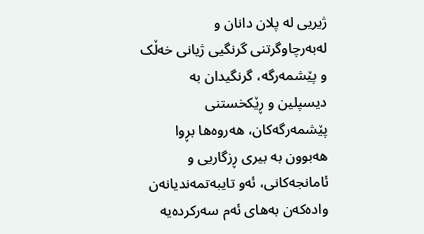ژیریی لە پلان دانان و لەبەرچاوگرتنی گرنگیی ژیانی خەڵک و پێشمەرگە، گرنگیدان بە دیسپلین و ڕێکخستنی پێشمەرگەکان، هەروەها بڕوا هەبوون بە بیری ڕزگاریی و ئامانجەکانی، ئەو تایبەتمەندیانەن وادەکەن بەهای ئەم سەرکردەیە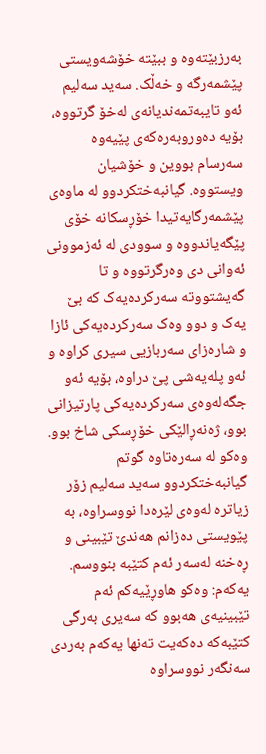بەرزبێتەوە و ببێتە خۆشەویستی پێشمەرگە و خەڵک. سەید سەلیم ئەو تایبەتمەندیانەی لەخۆ گرتووە، بۆیە دەوروبەرەکەی پێیەوە سەرسام بووین و خۆشیان ویستووە. گیانبەختکردوو لە ماوەی پێشمەرگایەتیدا خۆڕسکانە خۆی پێگەیاندووە و سوودی لە ئەزموونی ئەوانی دی وەرگرتووە و تا گەیشتووتە سەرکردەیەک کە بێ یەک و دوو وەک سەرکردەیەکی ئازا و شارەزای سەربازیی سیری کراوە و ئەو پلەیەشی پێ دراوە، بۆیە ئەو جگەلەوەی سەرکردەیەکی پارتیزانی بوو، ژەنەڕالێکی خۆڕسکی شاخ بوو.
وەکو لە سەرەتاوە گوتم گیانبەختکردوو سەید سەلیم زۆر زیاترە لەوەی لێرەدا نووسراوە، بە پێویستی دەزانم هەندێ تێبینی و ڕەخنە لەسەر ئەم کتێبە بنووسم. یەکەم: وەکو هاوڕێیەکم ئەم تێبینیەی هەبوو کە سەیری بەرگی کتێبەکە دەکەیت تەنها یەکەم بەردی سەنگەر نووسراوە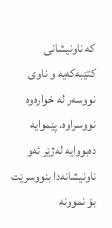کە ناونیشانی کتێبەکەیە و ناوی نووسەر لە خوارەوە نووسراوە. پێموایە دەبووایە لەژێر ئەو ناونیشانەدا بنووسرێت بۆ نموونە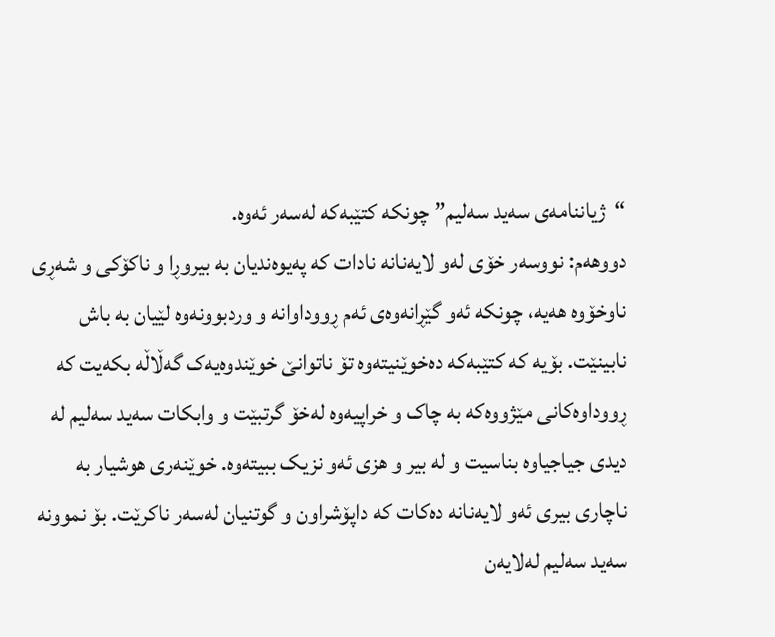“ژیاننامەی سەید سەلیم” چونکە کتێبەکە لەسەر ئەوە.
دووهەم: نووسەر خۆی لەو لایەنانە نادات کە پەیوەندیان بە بیروڕا و ناکۆکی و شەڕی ناوخۆوە هەیە، چونکە ئەو گێڕانەوەی ئەم ڕووداوانە و وردبوونەوە لێیان بە باش نابینێت. بۆیە کە کتێبەکە دەخوێنیتەوە تۆ ناتوانێ خوێندوەیەک گەڵاڵە بکەیت کە ڕووداوەکانی مێژووەکە بە چاک و خراپیەوە لەخۆ گرتبێت و وابکات سەید سەلیم لە دیدی جیاجیاوە بناسیت و لە بیر و هزی ئەو نزیک ببیتەوە. خوێنەری هوشیار بە ناچاری بیری ئەو لایەنانە دەکات کە داپۆشراون و گوتنیان لەسەر ناکرێت. بۆ نموونە سەید سەلیم لەلایەن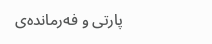پارتی و فەرماندەی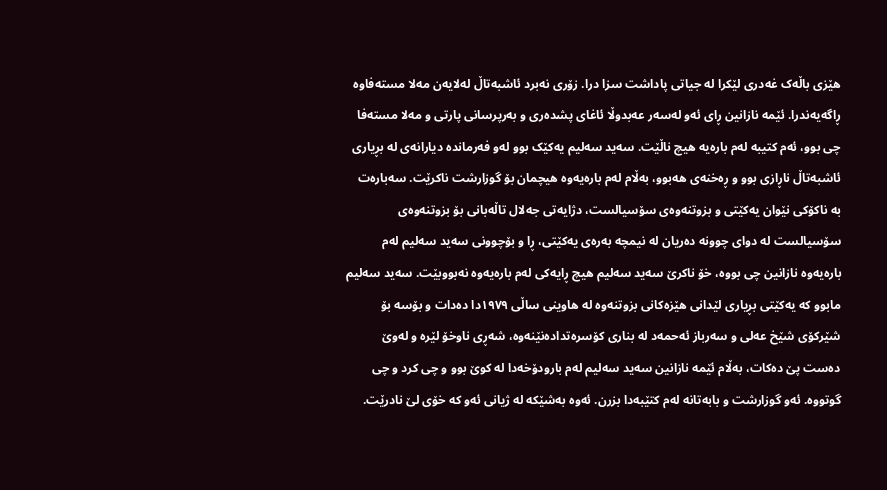هێزی باڵەک غەدری لێکرا لە جیاتی پاداشت سزا درا. زۆری نەبرد ئاشبەتاڵ لەلایەن مەلا مستەفاوە ڕاگەیەندرا. ئێمە نازانین ڕای ئەو لەسەر عەبدوڵا ئاغای پشدەری و بەرپرسانی پارتی و مەلا مستەفا چی بوو، ئەم کتیبە لەم بارەیە هیچ ناڵێت. سەید سەلیم یەکێک بوو لەو فەرماندە دیارانەی لە بڕیاری ئاشبەتاڵ ناڕازی بوو و ڕەخنەی هەبوو، بەڵام لەم بارەیەوە هیچمان بۆ گوزارشت ناکرێت. سەبارەت بە ناکۆکی نێوان یەکێتی و بزوتنەوەی سۆسیالست، دژایەتی جەلال تاڵەبانی بۆ بزوتنەوەی سۆسیالست لە دوای چوونە دەریان لە نیمچە بەرەی یەکێتی، ڕا و بۆچوونی سەید سەلیم لەم بارەیەوە نازانین چی بووە، خۆ ناکرێ سەید سەلیم هیچ ڕایەکی لەم بارەیەوە نەبووبێت. سەید سەلیم مابوو کە یەکێتی بڕیاری لێدانی هێزەکانی بزوتنەوە لە هاوینی ساڵی ١٩٧٩دا دەدات و بۆسە بۆ شێرکۆی شێخ عەلی و سەرباز ئەحمەد لە بناری کۆسرەتدادەنێنەوە، شەڕی ناوخۆ لێرە و لەوێ دەست پێ دەکات، بەڵام ئێمە نازانین سەید سەلیم لەم بارودۆخەدا لە کوێ بوو و چی کرد و چی گوتووە. ئەو گوزارشت و بابەتانە لەم کتێبەدا بزرن. ئەوە بەشێکە لە ژیانی ئەو کە خۆی لێ نادرێت.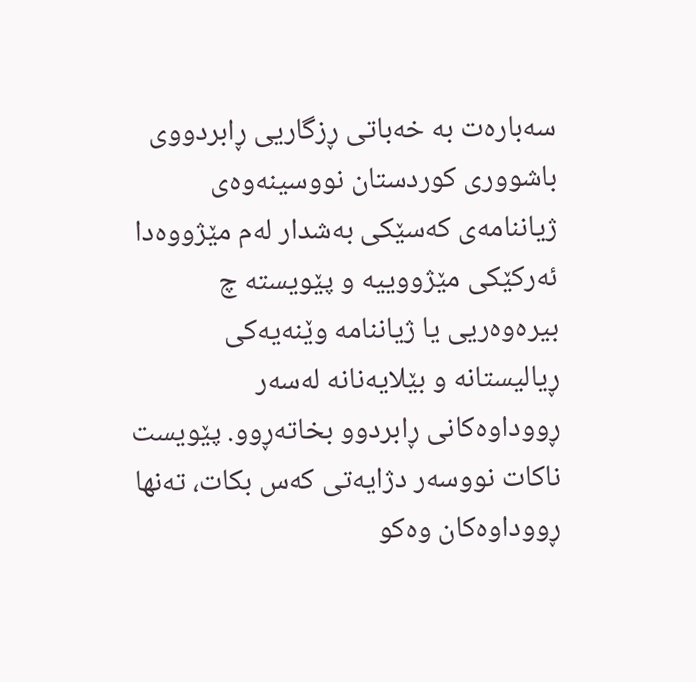سەبارەت بە خەباتی ڕزگاریی ڕابردووی باشووری کوردستان نووسینەوەی ژیاننامەی کەسێکی بەشدار لەم مێژووەدا ئەرکێکی مێژووییە و پێویستە چ بیرەوەریی یا ژیاننامە وێنەیەکی ڕیالیستانە و بێلایەنانە لەسەر ڕووداوەکانی ڕابردوو بخاتەڕوو. پێویست ناکات نووسەر دژایەتی کەس بکات، تەنها ڕووداوەکان وەکو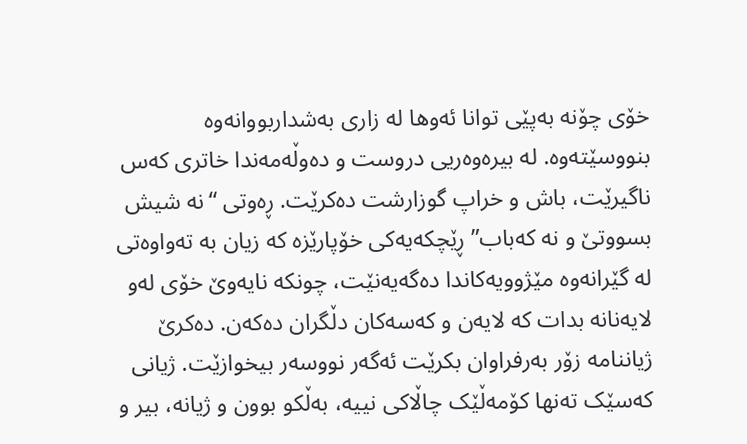خۆی چۆنە بەپێی توانا ئەوها لە زاری بەشداربووانەوە بنووسێتەوە. لە بیرەوەریی دروست و دەوڵەمەندا خاتری کەس ناگیرێت، باش و خراپ گوزارشت دەکرێت. ڕەوتی “نە شیش بسووتێ و نە کەباب” ڕێچکەیەکی خۆپارێزە کە زیان بە تەواوەتی لە گێرانەوە مێژوویەکاندا دەگەیەنێت، چونکە نایەوێ خۆی لەو لایەنانە بدات کە لایەن و کەسەکان دڵگران دەکەن. دەکرێ ژیاننامە زۆر بەرفراوان بکرێت ئەگەر نووسەر بیخوازێت. ژیانی کەسێک تەنها کۆمەڵێک چاڵاکی نییە، بەڵکو بوون و ژیانە، بیر و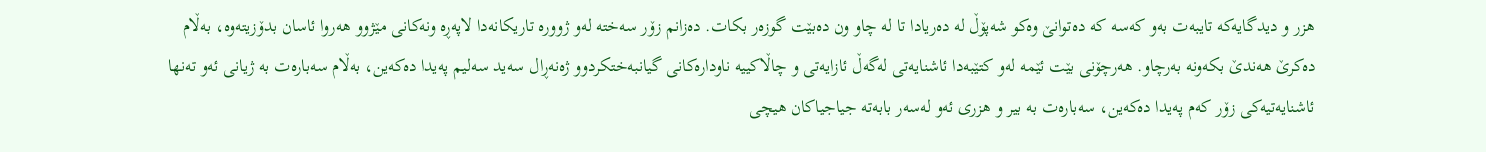هزر و دیدگایەکە تایبەت بەو کەسە کە دەتوانێ وەکو شەپۆڵ لە دەریادا تا لە چاو ون دەبێت گوزەر بکات. دەزانم زۆر سەختە لەو ژوورە تاریکانەدا لاپەڕە ونەکانی مێژوو هەروا ئاسان بدۆزیتەوە، بەڵام دەکرێ هەندێ بکەونە بەرچاو. هەرچۆنی بێت ئێمە لەو کتێبەدا ئاشنایەتی لەگەڵ ئازایەتی و چاڵاکییە ناودارەکانی گیانبەختکردوو ژەنەڕال سەید سەلیم پەیدا دەکەین، بەڵام سەبارەت بە ژیانی ئەو تەنها ئاشنایەتیەکی زۆر کەم پەیدا دەکەین، سەبارەت بە بیر و هزری ئەو لەسەر بابەتە جیاجیاکان هیچی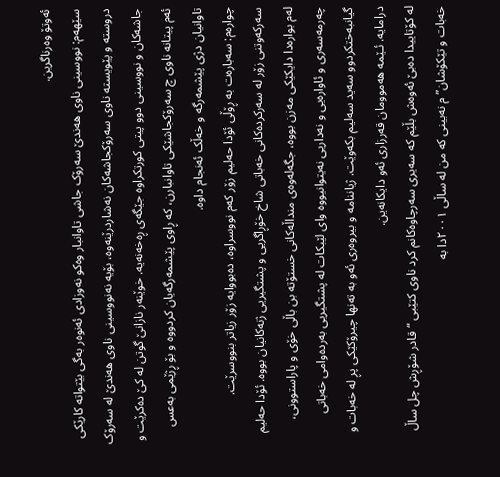ئەوتۆ وەرناگرین.
سێهەم: نووسینی ناوی هەندێ سەرۆک جاشی تاوانبار وەکو نەوزادی ئەنوەر بەگی بێتواتە کارێکی دروستە و پێویستە ناوی سەرۆکجاشەکان نەشاردرێنەوە، بۆیە نەنووسینی ناوی هەندێ لە سەرۆک جاشەکان و نووسینی دوو پیتی کورتکراوە جێگەی ڕەخەنەیە. خوێنەر نازانێ گوتن لە کێ دەکرێت و ئەم پیتانە ناوی چ سەرۆکجاشێکی تاوانبارن، کە ڕاوی پێشمەرگەیان کردووە و بۆ ڕژێمی بەعس تاوانیان دژی پێشمەرگە و خەڵک ئەنجام داوە.
چوارەم: سەبارەت بە ڕۆڵی ئۆدا حەلیم زۆر کەم نووسراوە، دەبووایە زۆر زیاتر بنووسرێت. سەرکەوتنی زۆر لە سەرکردەکانی خەباتی شاخ خۆڕاگریی و پشتگیریی ژنەکانیان بووە. ئۆدا حەلیم لەم بوارەدا دایکێکی مەزن بووە، جگەلەوەی منداڵەکانی خستۆتە بن باڵی خۆی و پاراستوونی، چەرمەسەری و ئاوارەیی و نەداریی نەیتوانیووە وای لێبکات لە پشتگیریی بەردەوامی خەباتی گیانبەختکردوو سەید سەلیم بکەوێت. ژیاننامە و بیروەری ئەو بە تەنها چیرۆکێکی پڕ لە خەبات و درامایە. ئـێمە هەموومان قەرزاری ئەو دایکانەین.
لە کۆتاییدا دەبێ ئەوەش بڵێم کە سەیری سەرچاوەکانم کرد ناوی کتێبی “قادر شۆڕش چل ساڵ خەبات و تێکۆشان” م نەبینی کە من لە ساڵی ٢٠٠١دا بە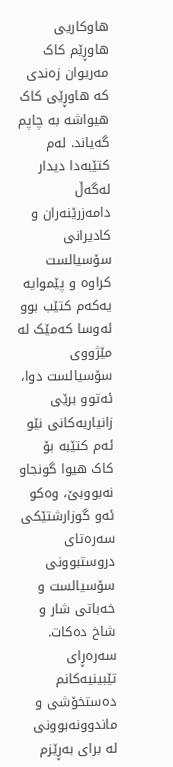هاوکاریی هاوڕێم کاک مەریوان زەندی کە هاوڕێی کاک هیواشە بە چاپم گەیاند. لەم کتێبەدا دیدار لەگەڵ دامەزرێنەران و کادیرانی سۆسیالست کراوە و پێموایە یەکەم کتێب بوو ئەوسا کەمێک لە مێژووی سۆسیالست دوا، ئەتوو برێی زانیاریەکانی نێو ئەم کتێبە بۆ کاک هیوا گونجاو نەبووبێ، وەکو ئەو گوزارشتێکی سەرەتای دروستبوونی سۆسیالست و خەباتی شار و شاخ دەکات. سەرەڕای تێبینیەکانم دەستخۆشی و ماندوونەبوونی لە برای بەڕێزم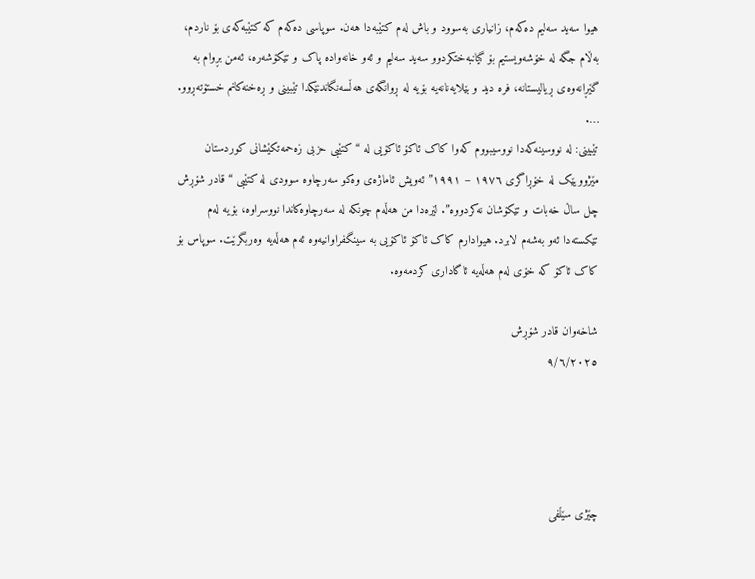هیوا سەید سەلیم دەکەم، زانیاری بەسوود و باش لەم کتێبەدا هەن. سوپاسی دەکەم کە کتێبەکەی بۆ ناردم، بەڵام جگە لە خۆشەویستیم بۆ گیانبەختکردوو سەید سەلیم و ئەو خانەوادە پاک و تێکۆشەرە، ئەمن بڕوام بە گێڕانەوەی ڕیالیستانە، فرە دید و بێلایەنانەیە بۆیە لە ڕوانگەی هەڵسەنگاندنێکدا تێبینی و ڕەخنەکانم خستۆتەڕوو.
….
تێبینی: لە نووسینەکەدا نووسیبووم کەوا کاک ئاکۆ ئاکۆیی لە “کتێبی حزبی زەحمەتکێشانی کوردستان مێژوویێک لە خۆڕاگری ١٩٧٦ – ١٩٩١” ئەویش ئاماژەی وەکو سەرچاوە سوودی لە کتێبی “قادر شۆڕش چل ساڵ خەبات و تێکۆشان نەکردووە”. لێرەدا من هەڵەم چونکە لە سەرچاوەکاندا نووسراوە، بۆیە لەم تێکستەدا ئەو بەشەم لابرد. هیوادارم کاک ئاکۆ ئاکۆیی بە سینگفراوانیەوە ئەم هەڵەیە وەربگرێت. سوپاس بۆ کاک ئاکۆ کە خۆی لەم هەڵەیە ئاگاداری کردمەوە.

شاخەوان قادر شۆڕش
٩/٦/٢٠٢٥




چێژی سێڵفی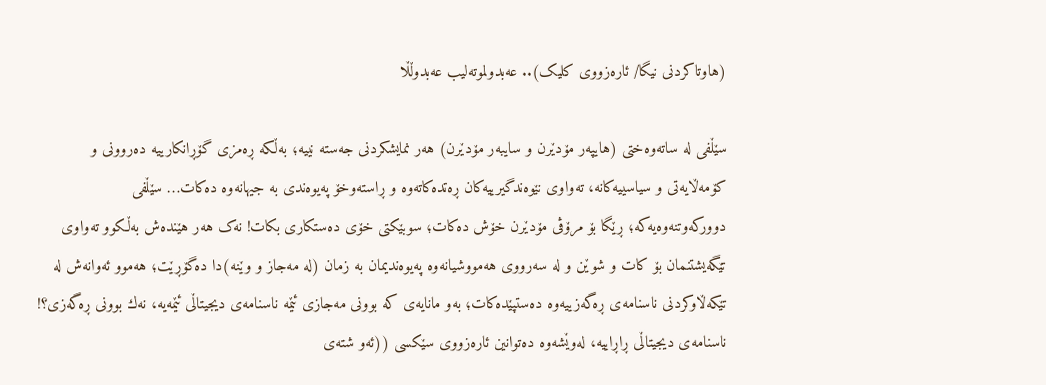(هاوتاكردنی نیگا/ ئارەزووی کلیک).. عەبدولموتەلیب عەبدوڵڵا

سێڵفی لە ساتەوەختی (هایپەر مۆدێرن و سایبەر مۆدێرن) هەر نمایشکردنی جەستە نییە؛ بەڵكە ڕەمزی گۆڕانکارییە دەروونی و کۆمەڵایەتی و سیاسییەکانە، تەواوی نێوەندگیرییەکان ڕەتدەکاتەوە و ڕاستەوخۆ پەیوەندی بە جیهانەوە دەکات… سێڵفی دوورکەوتنەوەیەكە؛ ڕێگا بۆ مرۆڤی مۆدێرن خۆش دەكات؛ سوبێکتی خۆی دەستكاری بكات! نەک هەر هێندەش بەڵكوو تەواوی تێگەیشتنمان بۆ کات و شوێن و لە سەرووی هەمووشیانەوە پەیوەندیمان بە زمان (لە مەجاز و وێنە)دا دەگۆڕێت؛ هەموو ئەوانەش لە تێكەڵاوكردنی ناسنامەی ڕەگەزییەوە دەستپێدەكات؛ بەو مانایەی کە بوونی مەجازی ئێمە ناسنامەی دیجیتاڵی ئێمەیە، نەك بوونی ڕەگەزی؟! ناسنامەی دیجیتاڵی ڕاڕاییە، لەوێشەوە دەتوانین ئارەزووی سێكسی ((ئەو شتەی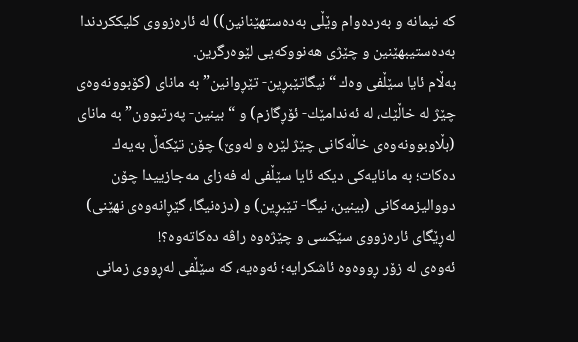کە نیمانە و بەردەوام وێڵی بەدەستهێنانین)) لە ئارەزووی كلیككردندا بەدەستیبهێنین و چێژی هەنووکەیی لێوەرگرین.
بەڵام ئایا سێڵفی وەك “نیگاتێبڕین- تێڕوانین” بە مانای (كۆبوونەوەی چێژ لە خاڵێك، لە ئەندامێك- ئۆڕگازم) و “بینین- پەرتبوون” بە مانای (بڵاوبوونەوەی خاڵەكانی چێژ لێرە و لەوێ) چۆن تێكەڵ بەیەك دەكات؛ بە مانایەكی دیكە ئایا سێڵفی لە فەزای مەجازییدا چۆن دووالیزمەكانی (بینین، نیگا- تێبڕین) و (دزەنیگا، گێڕانەوەی نهێنی) لەڕێگای ئارەزووی سێكسی و چێژەوە راڤە دەكاتەوە؟!
ئەوەی لە زۆر ڕووەوە ئاشکرایە؛ ئەوەیە، كە سێڵفی لەڕووی زمانی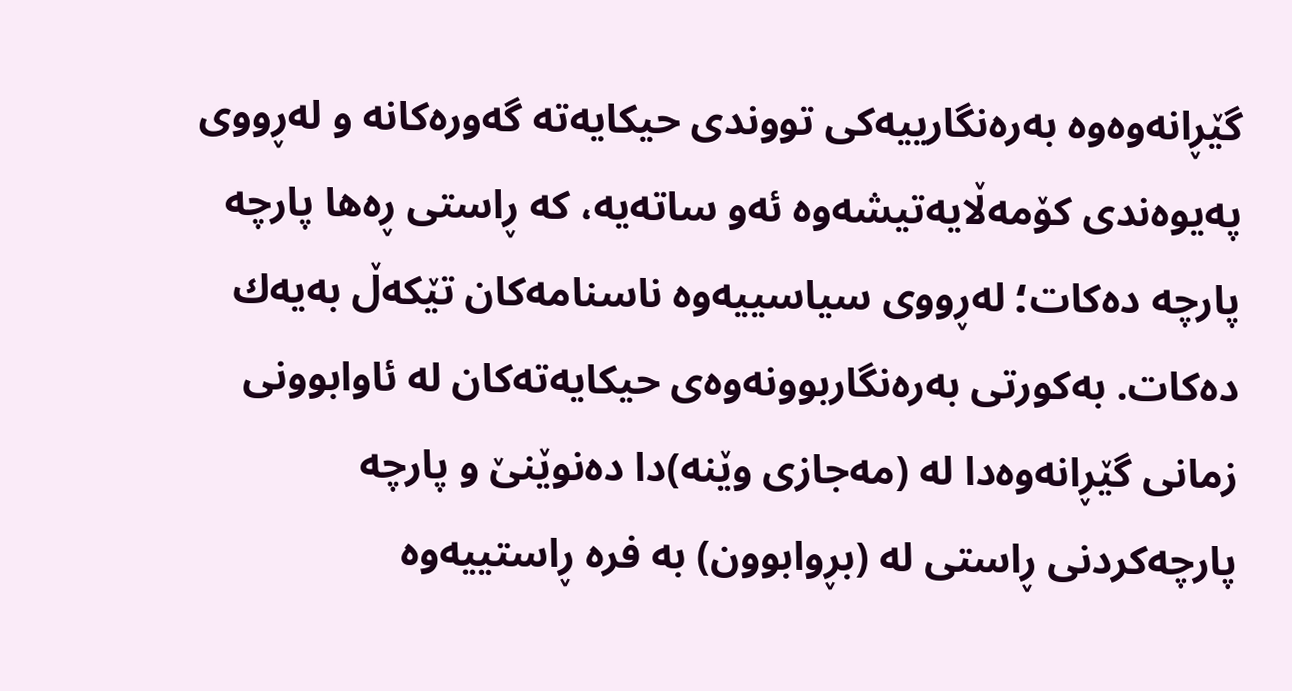گێڕانەوەوە بەرەنگارییەکی تووندی حیكایەتە گەورەكانە و لەڕووی پەیوەندی کۆمەڵایەتیشەوە ئەو ساتەیە، كە ڕاستی ڕەها پارچە پارچە دەكات؛ لەڕووی سیاسییەوە ناسنامەكان تێکەڵ بەیەك دەکات. بەكورتی بەرەنگاربوونەوەی حیكایەتەكان لە ئاوابوونی زمانی گێڕانەوەدا لە (مەجازی وێنە)دا دەنوێنێ و پارچە پارچەكردنی ڕاستی لە (بڕوابوون) بە فرە ڕاستییەوە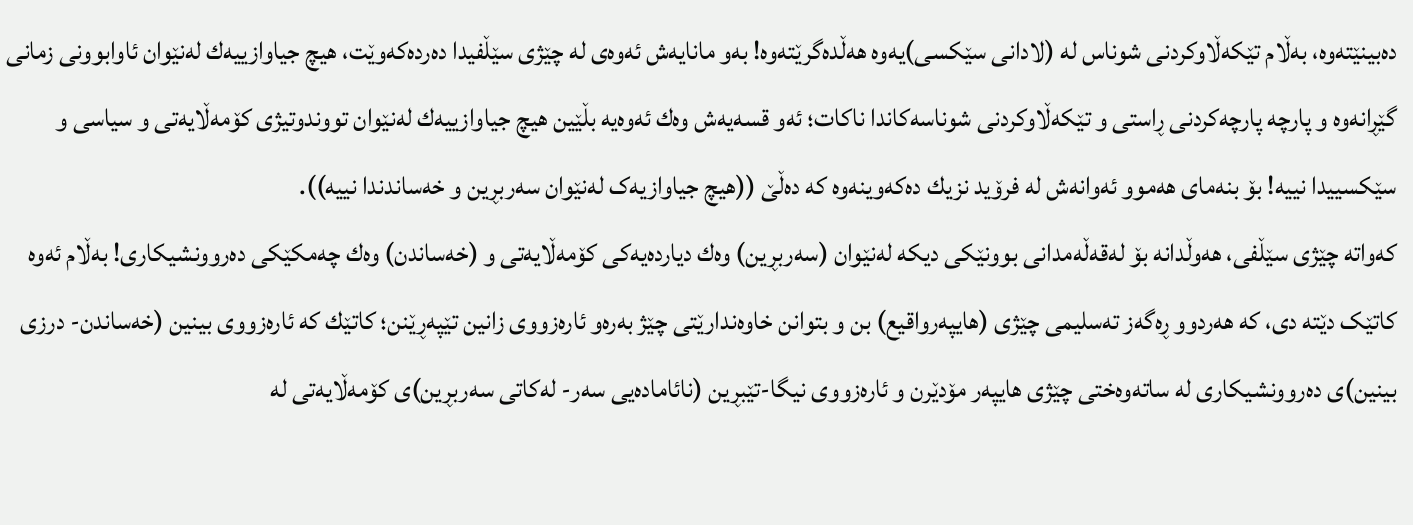دەبینێتەوە، بەڵام تێكەڵاوكردنی شوناس لە (لادانی سێكسی)یەوە هەڵدەگرێتەوە! بەو مانایەش ئەوەی لە چێژی سێڵفیدا دەردەكەوێت، هیچ جیاوازییەك لەنێوان ئاوابوونی زمانی گێڕانەوە و پارچە پارچەكردنی ڕاستی و تێكەڵاوكردنی شوناسەكاندا ناكات؛ ئەو قسەیەش وەك ئەوەیە بڵێین هیچ جیاوازییەك لەنێوان تووندوتیژی كۆمەڵایەتی و سیاسی و سێكسییدا نییە! بۆ بنەمای هەموو ئەوانەش لە فرۆید نزیك دەكەوینەوە كە دەڵێ ((هیچ جیاوازیەک لەنێوان سەربڕین و خەساندندا نییە)).
کەواتە چێژی سێڵفی، هەوڵدانە بۆ لەقەڵەمدانی بوونێکی دیكە لەنێوان (سەربڕین) وەك دیاردەیەكی كۆمەڵایەتی و (خەساندن) وەك چەمكێكی دەروونشیكاری! بەڵام ئەوە کاتێک دێتە دی، کە هەردوو ڕەگەز تەسلیمی چێژی (هایپەرواقیع) بن و بتوانن خاوەندارێتی چێژ بەرەو ئارەزووی زانین تێپەڕێنن؛ كاتێك کە ئارەزووی بینین (خەساندن- درزی بینین)ی دەروونشیكاری لە ساتەوەختی چێژی هایپەر مۆدێرن و ئارەزووی نیگا-تێبڕین (نائامادەیی سەر- لەكاتی سەربڕین)ی كۆمەڵایەتی لە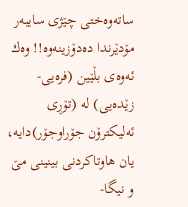ساتەوەختی چێژی سایبەر مۆدێرندا دەدۆزینەوە!! وەك ئەوەی بڵێین (فرەیی-زێدەیی) لە (تۆڕی ئەلیكترۆن جۆراوجۆر)دایە، یان هاوتاكردنی بینینی مێ و نیگا-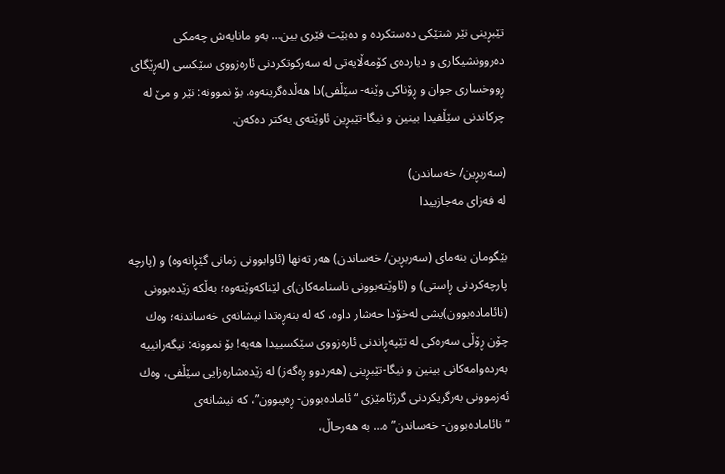تێبڕینی نێر شتێكی دەستكردە و دەبێت فێری بین… بەو مانایەش چەمكی دەروونشیكاری و دیاردەی كۆمەڵایەتی لە سەرکوتکردنی ئارەزووی سێكسی (لەڕێگای ڕووخساری جوان و ڕۆناكی وێنە- سێڵفی)دا هەڵدەگرینەوە. بۆ نموونە: نێر و مێ لە چركاندنی سێڵفیدا بینین و نیگا-تێبڕین ئاوێتەی یەكتر دەكەن.

(سەربڕین/ خەساندن)
لە فەزای مەجازییدا

بێگومان بنەمای (سەربڕین/ خەساندن) هەر تەنها (ئاوابوونی زمانی گێڕانەوە) و (پارچە پارچەكردنی ڕاستی) و (ئاوێتەبوونی ناسنامەكان)ی لێناكەوێتەوە؛ بەڵكە زێدەبوونی (نائامادەبوون)یشی لەخۆدا حەشار داوە، كە لە بنەڕەتدا نیشانەی خەساندنە؛ وەك چۆن ڕۆڵی سەرەكی لە تێپەڕاندنی ئارەزووی سێكسییدا هەیە! بۆ نموونە: نیگەرانییە بەردەوامەكانی بینین و نیگا-تێبڕینی (هەردوو ڕەگەز) لە زێدەشارەزایی سێڵفی، وەك ئەزموونی بەرگریکردنی گرژئامێزی “ئامادەبوون- ڕەپبوون”، كە نیشانەی “نائامادەبوون- خەساندن”ە… بە هەرحاڵ،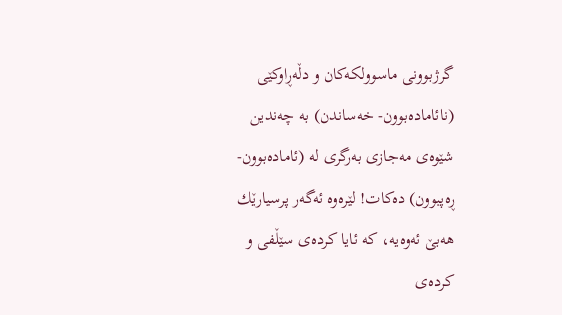گرژبوونی ماسوولكەكان و دڵەڕاوکێی (نائامادەبوون- خەساندن) بە چەندین شێوەی مەجازی بەرگری لە (ئامادەبوون- ڕەپبوون) دەکات! لێرەوە ئەگەر پرسیارێك هەبێ ئەوەیە، كە ئایا كردەی سێڵفی و كردەی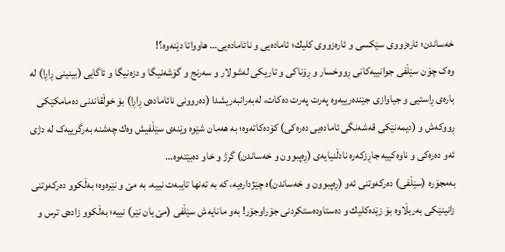خەساندن؛ ئارەزووی سێكسی و ئارەزووی كلیك؛ ئامادەیی و نائامادەیی… هاوواتا دێنەوە؟!
وەک چۆن سێڵفی جوانییەکانی ڕووخسار و ڕۆناكی و تاریكی لەشولار و سەرنج و گۆشەنیگا و دزەنیگا و ئاگایی (بینینی ڕاڕا) لە بارەی ڕاستیی و جیاوازی جێندەرییەوە پەرت پەرت دەکات، لەبەرانبەریشدا (دەروونی نائامادەی ڕاڕا) بۆ خوڵقاندنی دەمامکێکی ڕووکەش و (دیمەنێکی قەشەنگی ئامادەیی دەرەکی) كۆدەكاتەوە؛ بە هەمان شێوە وێنەی سێڵفیش وەك چەشنە بەرگرییەک لە دژی ئەو دەرەكی و ناوەکییە جاڕزکەرە نادڵنیایەی (ڕەپبوون و خەساندن) گرژ و خاو دەبێتەوە…
بەمجۆرە (سێڵفی) دەرکەوتنی ئەو (ڕەپبوون و خەساندن)ە چێژدارەیە، كە بە تەنها تایبەت نییە، بە مێ و نێرەوە؛ بەڵكوو دەركەوتنی زانینێكی بەربڵاوە بۆ زێدەكلیك و دەستاودەستكردنی جۆراوجۆر! بەو مانایەش سێڵفی (مێ یان نێر) نییە؛ بەڵكوو زادەی ترس و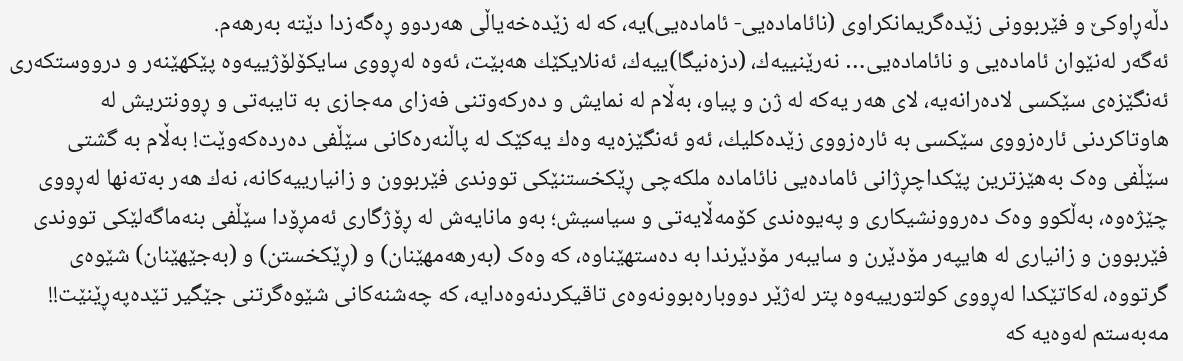دڵەڕاوكێ و فێربوونی زێدەگریمانكراوی (نائامادەیی- ئامادەیی)یە، كە لە زێدەخەیاڵی هەردوو ڕەگەزدا دێتە بەرهەم.
ئەگەر لەنێوان ئامادەیی و نائامادەیی… نەرێنییەك، (دزەنیگا)ییەك، ئەنلایكێك هەبێت، ئەوە لەڕووی سایکۆلۆژییەوە پێکهێنەر و درووستکەری ئەنگێزەی سێکسی لادەرانەیە، لای هەر یەکە لە ژن و پیاو، بەڵام لە نمایش و دەرکەوتنی فەزای مەجازی بە تایبەتی و ڕوونتریش لە هاوتاكردنی ئارەزووی سێكسی بە ئارەزووی زێدەكلیك، ئەو ئەنگێزەیە وەك یەکێک لە پاڵنەرەكانی سێڵفی دەردەكەوێت! بەڵام بە گشتی سێڵفی وەک بەهێزترین پێكداچڕژانی ئامادەیی نائامادە ملکەچی ڕێکخستنێکی تووندی فێربوون و زانیارییەكانە، نەك هەر بەتەنها لەڕووی چێژەوە، بەڵكوو وەک دەروونشیكاری و پەیوەندی كۆمەڵایەتی و سیاسیش؛ بەو مانایەش لە ڕۆژگاری ئەمڕۆدا سێڵفی بنەماگەلێکی تووندی فێربوون و زانیاری لە هایپەر مۆدێرن و سایبەر مۆدێرندا بە دەستهێناوە، کە وەک (بەرهەمهێنان) و (ڕێکخستن) و (بەجێهێنان) شێوەی گرتووە، لەکاتێکدا لەڕووی کولتورییەوە پتر لەژێر دووبارەبوونەوەی تاقیكردنەوەدایە، کە چەشنەکانی شێوەگرتنی جێگیر تێدەپەڕێنێت!! مەبەستم لەوەیە کە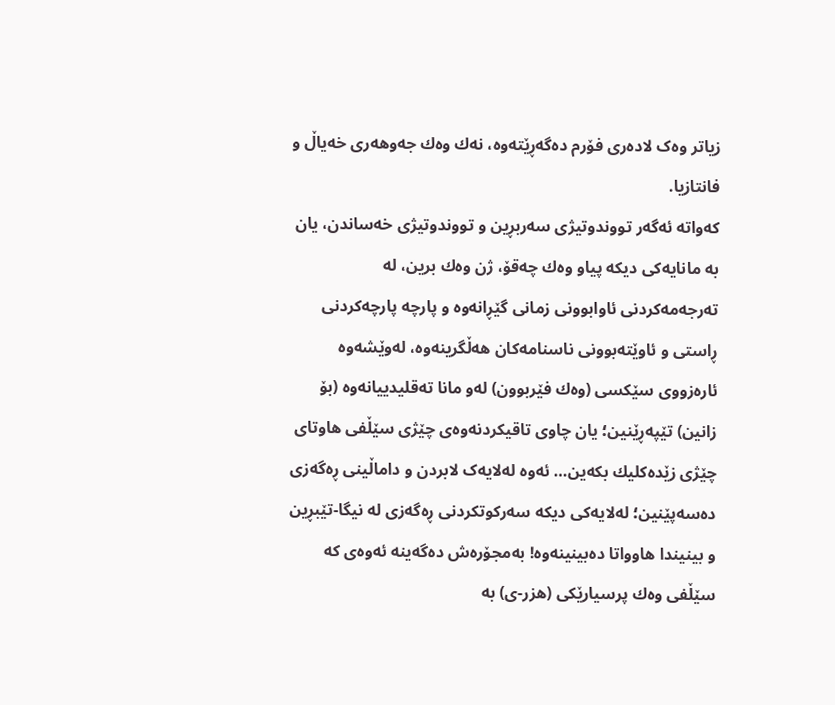زیاتر وەک لادەری فۆرم دەگەڕێتەوە، نەك وەك جەوهەری خەیاڵ و فانتازیا.
كەواتە ئەگەر تووندوتیژی سەربڕین و تووندوتیژی خەساندن، یان بە مانایەكی دیكە پیاو وەك چەقۆ، ژن وەك برین، لە تەرجەمەكردنی ئاوابوونی زمانی گێڕانەوە و پارچە پارچەكردنی ڕاستی و ئاوێتەبوونی ناسنامەكان هەڵگرینەوە، لەوێشەوە ئارەزووی سێكسی (وەك فێربوون) لەو مانا تەقلیدییانەوە (بۆ زانین) تێپەڕێنین؛ یان چاوی تاقیكردنەوەی چێژی سێڵفی هاوتای چێژی زێدەكلیك بكەین… ئەوە لەلایەک لابردن و داماڵینی ڕەگەزی دەسەپێنین؛ لەلایەكی دیكە سەرکوتکردنی ڕەگەزی لە نیگا-تێبڕین و بینیندا هاوواتا دەبینینەوە! بەمجۆرەش دەگەینە ئەوەی كە سێڵفی وەك پرسیارێكی (هزر-ی) بە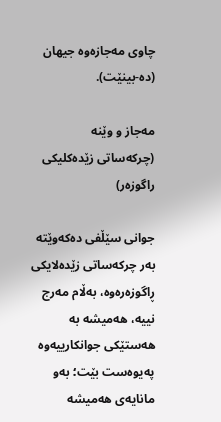چاوی مەجازەوە جیهان (دە-بینێت).

مەجاز و وێنە
(چرکەساتی زێدەکلیکی راگوزەر)

جوانی سێڵفی دەكەوێتە بەر چركەساتی زێدەلایكی ڕاگوزەرەوە، بەڵام مەرج نییە، هەمیشە بە هەستێکی جوانکارییەوە پەیوەست بێت؛ بەو مانایەی هەمیشە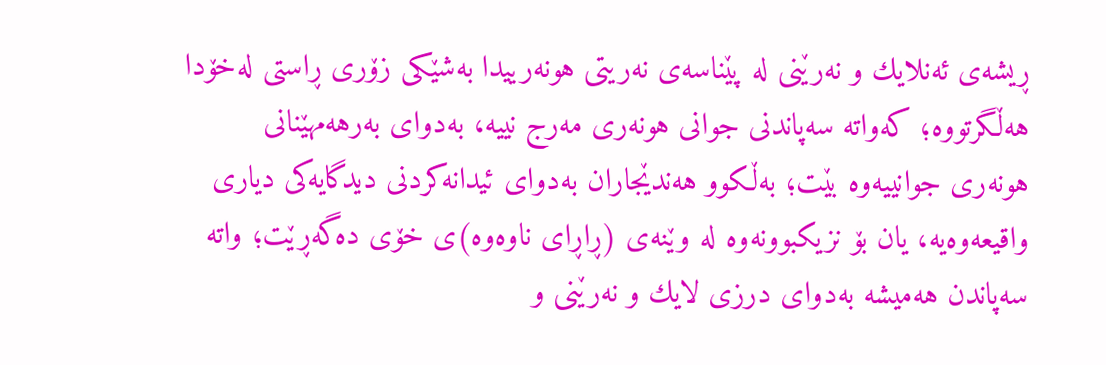ڕیشەی ئەنلایك و نەرێنی لە پێناسەی نەریتی هونەرییدا بەشێكی زۆری ڕاستی لەخۆدا هەڵگرتووە؛ كەواتە سەپاندنی جوانی هونەری مەرج نییە، بەدوای بەرهەمهێنانی هونەری جوانییەوە بێت؛ بەڵكوو هەندێجاران بەدوای ئیدانەکردنی دیدگایەکی دیاری واقیعەوەیە، یان بۆ نزیکبوونەوە لە وێنەی (ڕاڕای ناوەوە)ی خۆی دەگەڕێت؛ واتە سەپاندن هەمیشە بەدوای درزی لایك و نەرێنی و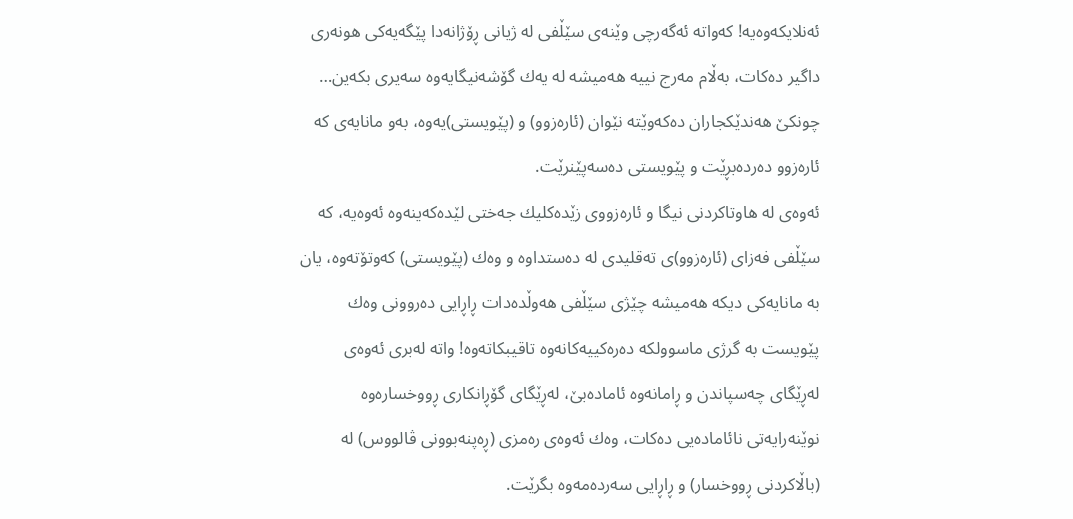ئەنلایكەوەیە! كەواتە ئەگەرچی وێنەی سێڵفی لە ژیانی ڕۆژانەدا پێگەیەکی هونەری داگیر دەکات، بەڵام مەرج نییە هەمیشە لە یەك گۆشەنیگایەوە سەیری بكەین… چونكێ هەندێكجاران دەكەوێتە نێوان (ئارەزوو) و (پێویستی)یەوە، بەو مانایەی كە ئارەزوو دەردەبڕێت و پێویستی دەسەپێنرێت.
ئەوەی لە هاوتاكردنی نیگا و ئارەزووی زێدەكلیك جەختی لێدەكەینەوە ئەوەیە، كە سێڵفی فەزای (ئارەزوو)ی تەقلیدی لە دەستداوە و وەك (پێویستی) كەوتۆتەوە، یان بە مانایەكی دیكە هەمیشە چێژی سێڵفی هەوڵدەدات ڕاڕایی دەروونی وەك پێویست بە گرژی ماسوولكە دەرەكییەكانەوە تاقیبكاتەوە! واتە لەبری ئەوەی لەڕێگای چەسپاندن و ڕامانەوە ئامادەبێ، لەڕێگای گۆڕانكاری ڕووخسارەوە نوێنەرایەتی نائامادەیی دەكات، وەك ئەوەی رەمزی (ڕەپنەبوونی ڤالووس) لە (باڵاكردنی ڕووخسار) و ڕاڕایی سەردەمەوە بگرێت.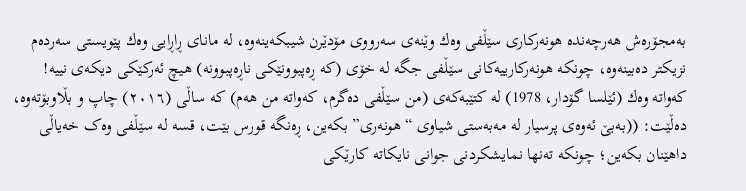بەمجۆرەش هەرچەندە هونەركاری سێڵفی وەك وێنەی سەرووی مۆدێرن شیبكەینەوە، لە مانای ڕاڕایی وەك پێویستی سەردەم نزیكتر دەبینەوە، چونكە هونەركارییەكانی سێڵفی جگە لە خۆی (كە ڕەپبوونێكی ناڕەپبوونە) هیچ ئەرکێکی دیکەی نییە! كەواتە وەك (ئێلسا گۆدار، 1978) لە کتێبەكەی (من سێڵفی دەگرم، كەواتە من هەم) كە ساڵی (٢٠١٦) چاپ و بڵاوبۆتەوە، دەڵێت: ((بەبێ ئەوەی پرسیار لە مەبەستی شیاوی “هونەری” بکەین، ڕەنگە قورس بێت، قسە لە سێڵفی وەک خەیاڵی داهێنان بكەین؛ چونکە تەنها نمایشکردنی جوانی نایکاتە کارێکی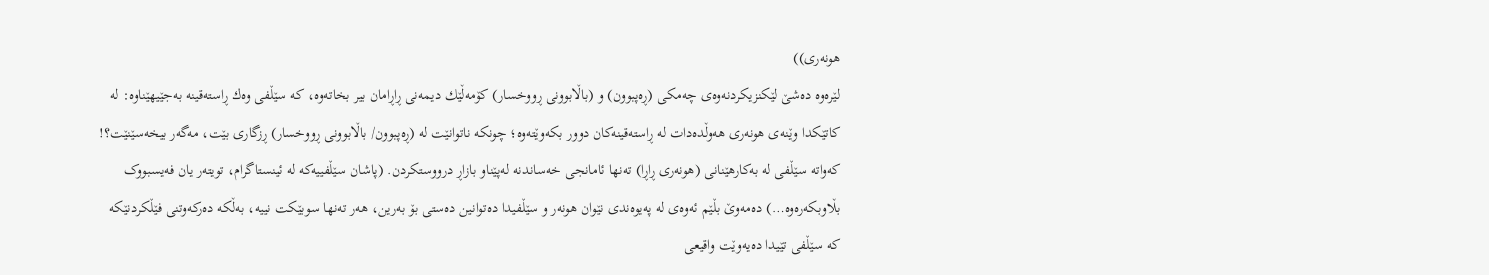هونەری))
لێرەوە دەشێ لێكنزیكردنەوەی چەمكی (ڕەپبوون) و (باڵابوونی ڕووخسار) كۆمەڵێك دیمەنی ڕاڕامان بیر بخاتەوە، كە سێڵفی وەك ڕاستەقینە بەجێیهێناوە: لە کاتێکدا وێنەی هونەری هەوڵدەدات لە ڕاستەقینەكان دوور بکەوێتەوە؛ چونكە ناتوانێت لە (ڕەپبوون/ باڵابوونی ڕووخسار) ڕزگاری بێت، مەگەر بیخەسێنێت؟!
كەواتە سێڵفی لە بەکارهێنانی (هونەری ڕاڕا) تەنها ئامانجی خەساندنە لەپێناو بازاڕ درووستكردن. (پاشان سێڵفییەکە لە ئینستاگرام، تویتەر یان فەیسبووک بڵاوبکەرەوە…) دەمەوێ بڵێم ئەوەی لە پەیوەندی نێوان هونەر و سێڵفیدا دەتوانین دەستی بۆ بەرین، هەر تەنها سوبێكت نییە، بەڵكە دەرکەوتنی فێڵکردنێكە کە سێڵفی تێیدا دەیەوێت واقیعی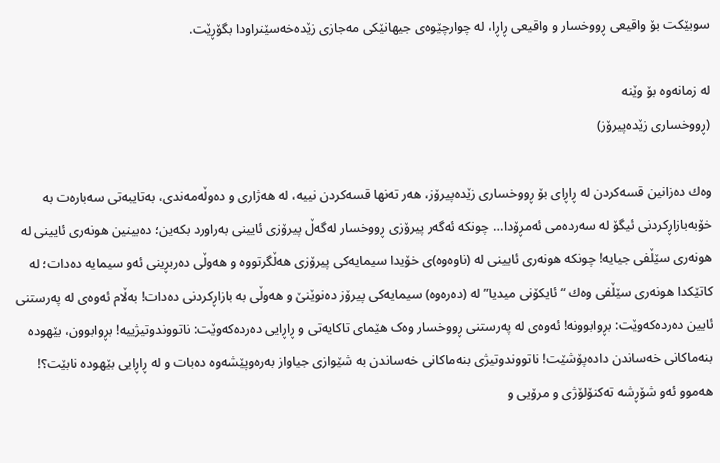سوبێكت بۆ واقیعی ڕووخسار و واقیعی ڕاڕا، لە چوارچێوەی جیهانێكی مەجازی زێدەخەسێنراودا بگۆڕێت.

لە زمانەوە بۆ وێنە
(ڕووخساری زێدەپیرۆز)

وەك دەزانین قسەكردن لە ڕاڕای بۆ ڕووخساری زێدەپیرۆز، هەر تەنها قسەكردن نییە، لە هەژاری و دەوڵەمەندی، بەتایبەتی سەبارەت بە خۆبەبازاڕکردنی ئیگۆ لە سەردەمی ئەمڕۆدا… چونكە ئەگەر پیرۆزی ڕووخسار لەگەڵ پیرۆزی ئایینی بەراورد بكەین؛ دەبینین هونەری ئایینی لە هونەری سێڵفی جیایە! چونكە هونەری ئایینی لە (ناوەوە)ی خۆیدا سیمایەكی پیرۆزی هەڵگرتووە و هەوڵی دەربڕینی ئەو سیمایە دەدات؛ لە كاتێكدا هونەری سێڵفی وەك “ئایکۆنی میدیا” لە (دەرەوە) سیمایەكی پیرۆز دەنوێنێ و هەوڵی بە بازاڕكردنی دەدات! بەڵام ئەوەی لە پەرستنی ئایین دەردەكەوێت: بڕوابوونە! ئەوەی لە پەرستنی ڕووخسار وەک هێمای تاکایەتی و ڕاڕایی دەردەكەوێت: ناتووندوتیژییە! بڕوابوون، بێهودە بنەماكانی خەساندن دادەپۆشێت! ناتووندوتیژی بنەماكانی خەساندن بە شێوازی جیاواز بەرەوپێشەوە دەبات و لە ڕاڕایی بێهودە نابێت؟!
هەموو ئەو شۆڕشە تەکنۆلۆژی و مرۆیی و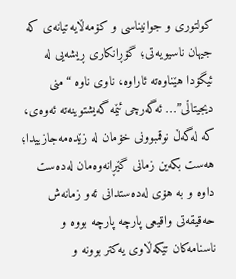کولتوری و جوانیناسی و کۆمەڵایەتیانەی کە جیهان ناسیویەتی؛ گۆڕانکاری ڕیشەیی لە ئیگۆدا هێناوەتە ئاراوە، ناوی ناوە “منی دیجیتاڵی”… ئەگەرچی ئێمە گەیشتوینەتە ئەوەی، كە لەگەڵ نوقمبوونی خۆمان لە زێدەمەجازییدا؛ هەست بکەین زمانی گێڕانەوەمان لەدەست داوە و بە هۆی لەدەستدانی ئەو زمانەش حەقیقەتی واقیعی پارچە پارچە بووە و ناسنامەكان تێكەڵاوی یەكتر بوونە و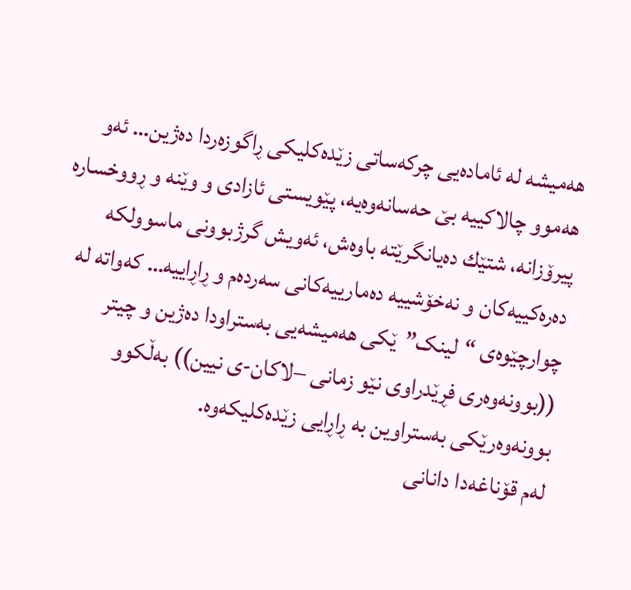هەمیشە لە ئامادەیی چرکەساتی زێدەکلیکی ڕاگوزەردا دەژین… ئەو هەموو چالاكییە بێ حەسانەوەیە، پێویستی ئازادی و وێنە و ڕووخسارە پیرۆزانە، شتێك دەیانگرێتە باوەش، ئەویش گرژبوونی ماسوولكە دەرەكییەكان و نەخۆشییە دەمارییەكانی سەردەم و ڕاڕاییە… كەواتە لە چوارچێوەی “لینک”ێکی هەمیشەیی بەستراودا دەژین و چیتر ((بوونەوەری فڕێدراوی نێو زمانی –لاكان-ی نیین)) بەڵكوو بوونەوەرێكی بەستراوین بە ڕاڕایی زێدەكلیكەوە.
لەم قۆناغەدا دانانی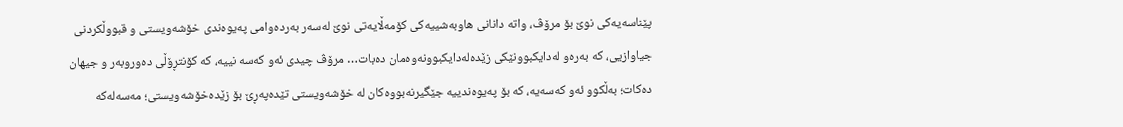پێناسەیەکی نوێ بۆ مرۆڤ، واتە دانانی هاوبەشییەكی کۆمەڵایەتی نوێ لەسەر بەردەوامی پەیوەندی خۆشەویستی و قبووڵكردنی جیاوازیی، كە بەرەو لەدایکبوونێكی زێدەلەدایکبوونەوەمان دەبات… مرۆڤ چیدی ئەو کەسە نییە، کە کۆنتڕۆڵی دەوروبەر و جیهان دەکات؛ بەڵكوو ئەو کەسەیە، کە بۆ پەیوەندییە جێگیرنەبووەكان لە خۆشەویستی تێدەپەڕێ بۆ زێدەخۆشەویستی؛ مەسەلەکە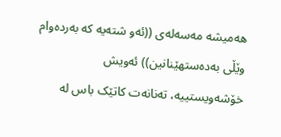هەمیشە مەسەلەی ((ئەو شتەیە کە بەردەوام وێڵی بەدەستهێنانین)) ئەویش خۆشەویستییە، تەنانەت کاتێک باس لە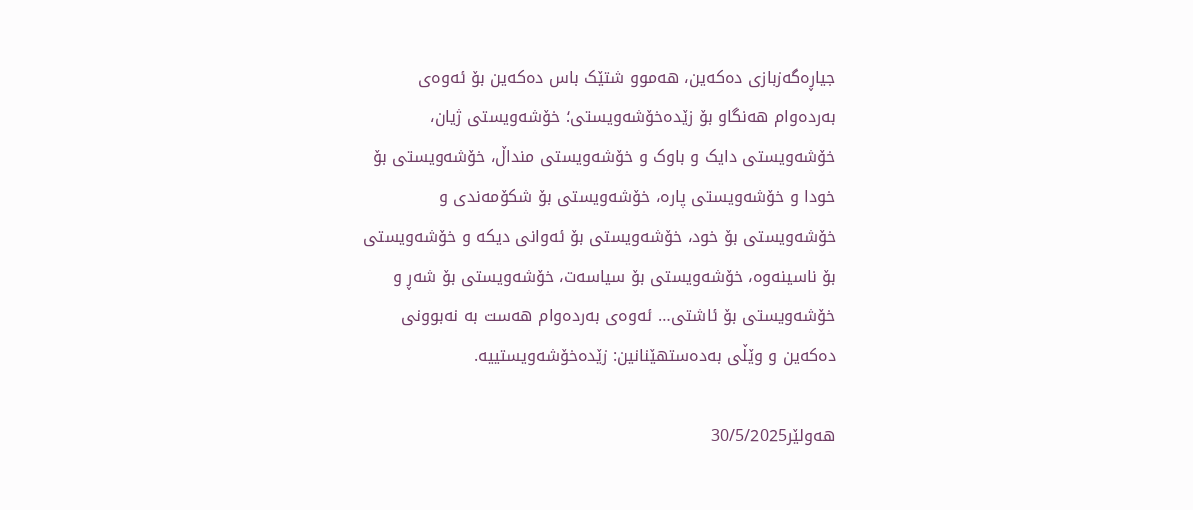جیاڕەگەزبازی دەکەین، هەموو شتێک باس دەکەین بۆ ئەوەی بەردەوام هەنگاو بۆ زێدەخۆشەویستی؛ خۆشەویستی ژیان، خۆشەویستی دایک و باوک و خۆشەویستی منداڵ، خۆشەویستی بۆ خودا و خۆشەویستی پارە، خۆشەویستی بۆ شکۆمەندی و خۆشەویستی بۆ خود، خۆشەویستی بۆ ئەوانی دیكە و خۆشەویستی بۆ ناسینەوە، خۆشەویستی بۆ سیاسەت، خۆشەویستی بۆ شەڕ و خۆشەویستی بۆ ئاشتی… ئەوەی بەردەوام هەست بە نەبوونی دەكەین و وێڵی بەدەستهێنانین: زێدەخۆشەویستییە.

هەولێر30/5/2025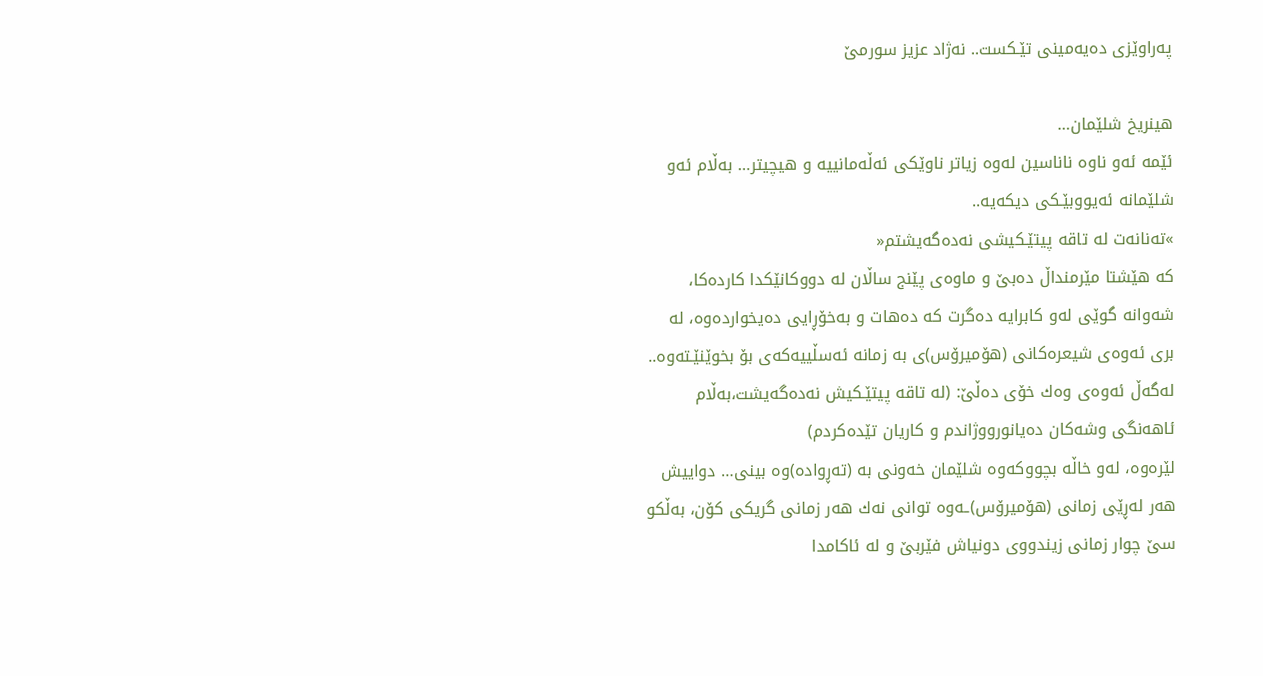په‌راوێزی ده‌یه‌مینی تێـكست‌.. نه‌ژاد عزیز سورمێ

هینریخ شلێمان…
ئێمه‌ ئه‌و ناوه‌ ناناسین له‌وه‌ زیاتر ناوێكی ئه‌ڵه‌مانییه‌ و هیچیتر… به‌ڵام ئه‌و شلێمانه‌ ئه‌یووبێـكی دیكه‌یه‌..
»ته‌نانه‌ت له‌ تاقه‌ پیتێـكیشی نه‌ده‌گه‌یشتم«
كه‌ هێشتا مێرمنداڵ ده‌بێ و ماوه‌ی پێنج ساڵان له‌ دووكانێكدا كارده‌كا، شه‌وانه‌ گوێی له‌و كابرایه‌ ده‌گرت كه‌ ده‌هات و به‌خۆڕایی ده‌یخوارده‌وه‌، له‌ بری ئه‌وه‌ی شیعره‌كانی (هۆمیرۆس)ی به‌ زمانه‌ ئه‌سڵییه‌كه‌ی بۆ بخوێنێـته‌وه‌.. له‌گه‌ڵ ئه‌وه‌ی وه‌ك خۆی ده‌ڵێ: (له‌ تاقه‌ پیتێـكیش نه‌ده‌گه‌یشت،به‌ڵام ئاهه‌نگی وشه‌كان ده‌یانورووژاندم و كاریان تێده‌كردم)
لێره‌وه‌، له‌و خاڵه‌ بچووكه‌وه‌ شلێمان خه‌ونی به‌ (ته‌ڕواده‌)وه‌ بینی… دواییش هه‌ر له‌ڕێی زمانی (هۆمیرۆس)ـه‌وه‌ توانی نه‌ك هه‌ر زمانی گریكی كۆن، به‌ڵكو سێ چوار زمانی زیندووی دونیاش فێربێ و له‌ ئاكامدا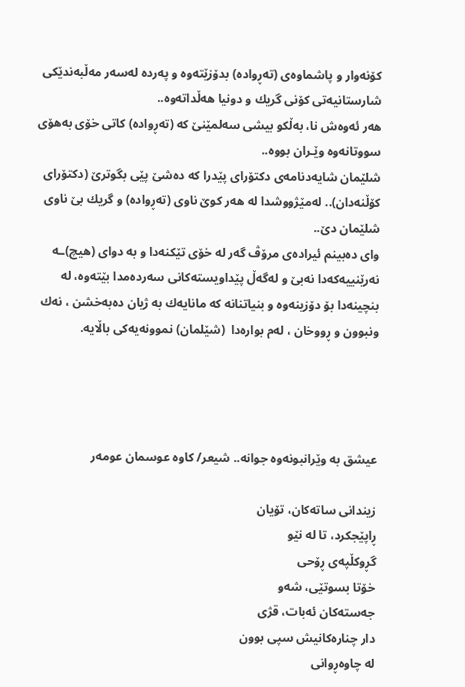كۆنه‌وار و پاشماوه‌ی (ته‌ڕواده‌) بدۆزێته‌وه‌ و په‌رده‌ له‌سه‌ر مه‌ڵبه‌ندێكی شارستانیه‌تی كۆنی گریك و دونیا هه‌ڵداته‌وه‌..
هه‌ر ئه‌وه‌ش نا، به‌ڵكو بیشی سه‌لمێنێ كه‌ (ته‌ڕواده‌) كاتی خۆی به‌هۆی سووتانه‌وه‌ وێـران بووه‌..
شلێمان شایه‌دنامه‌ی دكتۆرای پێدرا كه‌ ده‌شێ پێی بگوترێ (دكتۆرای كۆڵنه‌دان).. له‌مێژووشدا له‌ هه‌ر كوێ ناوی (ته‌ڕواده‌) و گریك بێ ناوی شلێمان دێ..
وای ده‌بینم ئیراده‌ی مرۆڤ گه‌ر له‌ خۆی تێكنه‌دا و به‌ دوای (هیچ)ـه‌ نه‌رێنییه‌كه‌دا نه‌بێ و له‌گه‌ڵ پێداویسته‌كانی سه‌رده‌مدا بێته‌وه‌، له‌ بنچینه‌دا بۆ دۆزینه‌وه‌ و بنیاتنانه كه‌ مانایه‌ك به‌ ژیان ده‌به‌خشن ‌، نه‌ك ونبوون و ڕووخان ، له‌م بواره‌دا  (شێلمان) نموونه‌یه‌كی باڵایه‌.




عیشق بە وێرانبونەوە جوانە.. شیعر/ کاوە عوسمان عومەر

زیندانی ساتەکان، تۆیان
ڕاپێجکرد، تا لە نێو
گڕوکڵپەی ڕۆحی
خۆتا بسوتێی، شەو
جەستەکان ئەبات، قژی
دار چنارەکانیش سپی بوون
لە چاوەڕوانی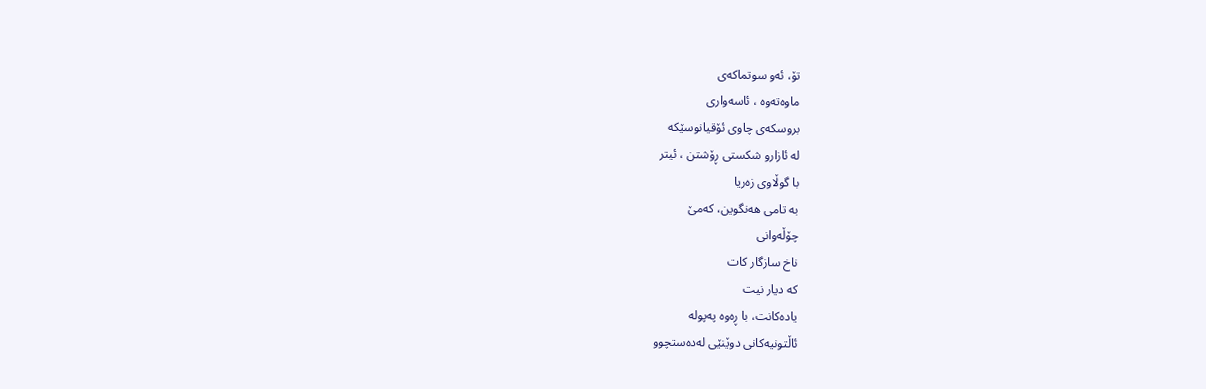تۆ، ئەو سوتماکەی
ماوەتەوە ، ئاسەواری
بروسکەی چاوی ئۆقیانوسێکە
لە ئازارو شکستی ڕۆشتن ، ئیتر
با گوڵاوی زەریا
بە تامی هەنگوین، کەمێ
چۆڵەوانی
ناخ سازگار کات
کە دیار نیت
یادەکانت، با ڕەوە پەپولە
ئاڵتونیەکانی دوێنێی لەدەستچوو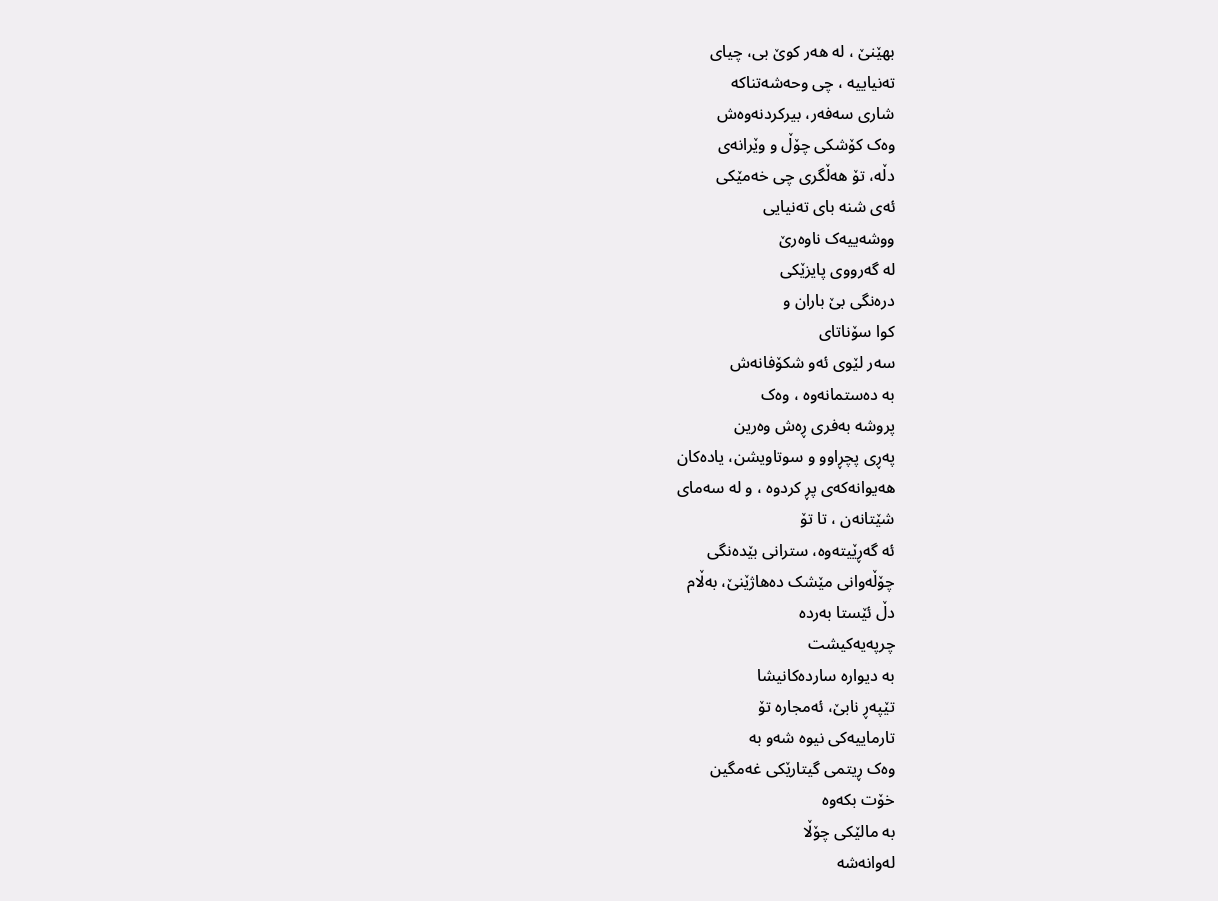بهێنێ ، لە هەر کوێ بی، چیای
تەنیاییە ، چی وحەشەتناکە
شاری سەفەر، بیرکردنەوەش
وەک کۆشکی چۆڵ و وێرانەی
دڵە، تۆ هەڵگری چی خەمێکی
ئەی شنە بای تەنیایی
ووشەییەک ناوەرێ
لە گەرووی پایزێکی
درەنگی بێ باران و
کوا سۆناتای
سەر لێوی ئەو شکۆفانەش
بە دەستمانەوە ، وەک
پروشە بەفری ڕەش وەرین
پەڕی پچڕاوو و سوتاویشن، یادەکان
هەیوانەکەی پڕ کردوە ، و لە سەمای
شێتانەن ، تا تۆ
ئە گەڕێیتەوە، سترانی بێدەنگی
چۆڵەوانی مێشک دەهاژێنێ، بەڵام
دڵ ئێستا بەردە
چرپەیەکیشت
بە دیوارە ساردەکانیشا
تێپەڕ نابێ، ئەمجارە تۆ
تارماییەکی نیوە شەو بە
وەک ڕیتمی گیتارێکی غەمگین
خۆت بکەوە
بە مالێکی چۆڵا
لەوانەشە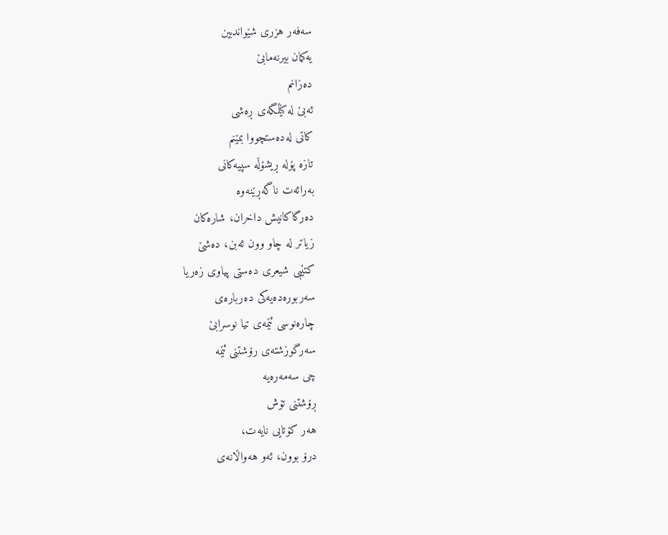سەفەر هزری شێواندبین
یەکمان بیرنەمابێ
دەزانم
ئەبێ لە کێڵگەی ڕەشی
کاتی لەدەستچووا بمێنم
تازە پۆلە ڕیشۆڵە سپیەکانی
بەرائەت ناگەڕێنەوە
دەرگاکانیش داخران، شارەکان
زیاتر لە چاو وون ئەبن، دەشێ
کتێبی شیعری دەستی پیاوی زەریا
سەربورەدەیەکی دەربارەی
چارەنوسی ئێمەی تیا نوسرابێ
سەرگوزشتەی رۆشتنی ئێمە
چی سەمەرەیە
ڕۆشتنی تۆش
هەر کۆتایی نایەت،
درۆ بوون، ئەو هەواڵانەی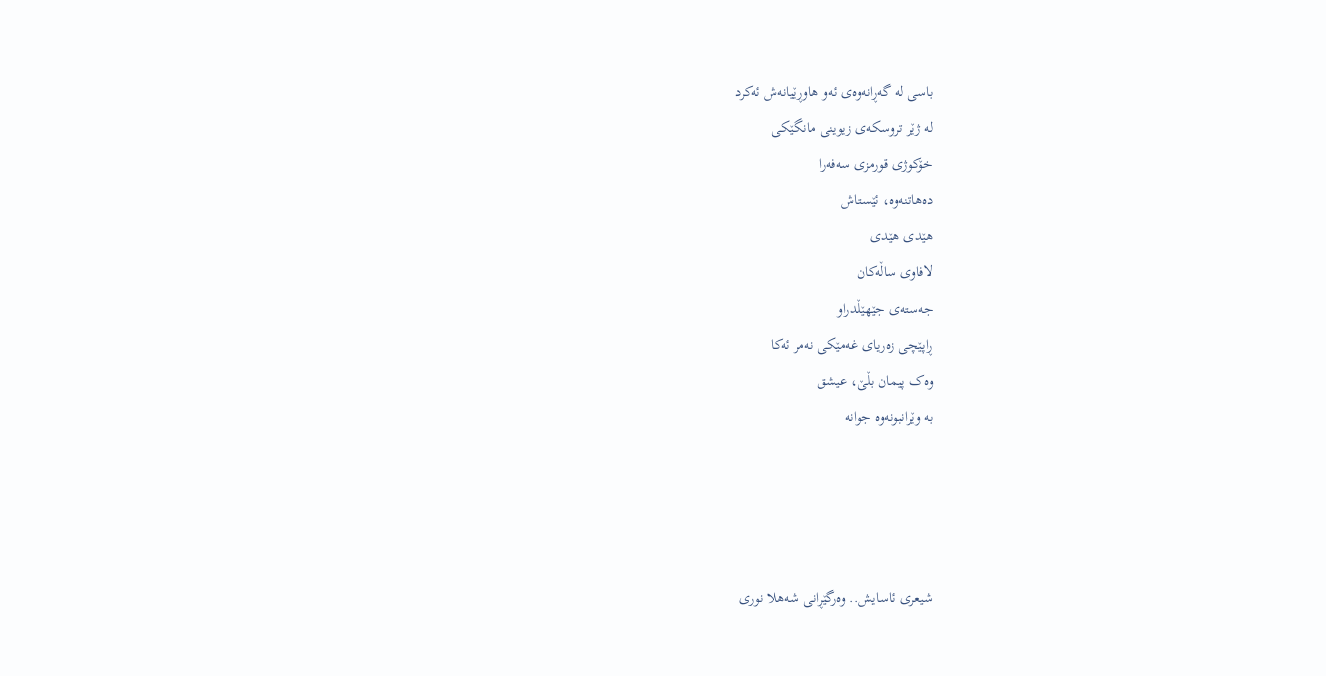باسی لە گەڕانەوەی ئەو هاوڕێیانەش ئەکرد
لە ژێر تروسکەی زیوینی مانگێکی
خۆکوژی قورمزی سەفەرا
دەهاتنەوە، ئێستاش
هێدی هێدی
لافاوی ساڵەکان
جەستەی جێهێڵدراو
ڕاپێچی زەریای غەمێکی نەمر ئەکا
وەک پیمان بڵێ، عیشق
بە وێرانبونەوە جوانە




شیعری ئاسایش.. وەرگێڕانی شەهلا نوری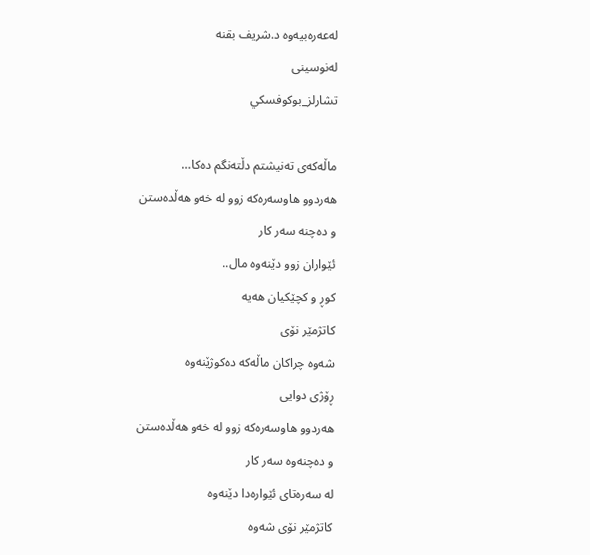لەعەرەبیەوە د.شریف بقنە
لەنوسینی
تشارلز_بوكوفسكي

ماڵەکەی تەنیشتم دڵتەنگم دەکا…
هەردوو هاوسەرەکە زوو لە خەو هەڵدەستن
و دەچنە سەر کار
ئێواران زوو دێنەوە مال..
کوڕ و کچێکیان هەیە
کاتژمێر نۆى
شەوە چراکان ماڵەکە دەکوژێنەوە
ڕۆژی دوایی
هەردوو هاوسەرەکە زوو لە خەو هەڵدەستن
و دەچنەوە سەر کار
لە سەرەتای ئێوارەدا دێنەوە
کاتژمێر نۆی شەوە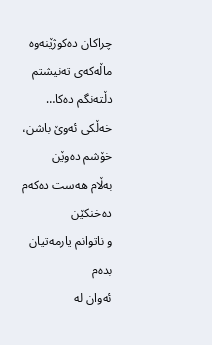چراکان دەکوژێنەوە
ماڵەکەی تەنیشتم دڵتەنگم دەکا…
خەڵکی ئەوێ باشن،
خۆشم دەوێن
بەڵام هەست دەکەم دەخنکێن
و ناتوانم یارمەتیان بدەم
ئەوان لە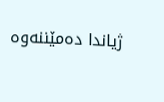ژیاندا دەمێننەوە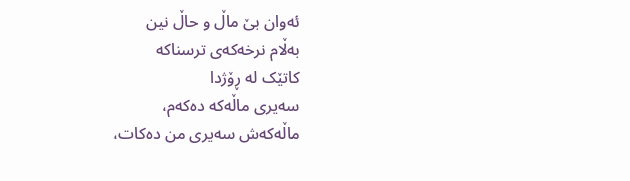ئەوان بێ ماڵ و حاڵ نین
بەڵام نرخەکەی ترسناکە
کاتێک لە ڕۆژدا
سەیری ماڵەکە دەکەم،
ماڵەکەش سەیری من دەکات،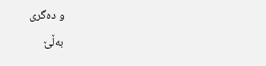و دەگری
بەڵێ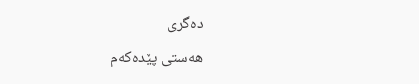دەگری
هەستی پێدەکەم